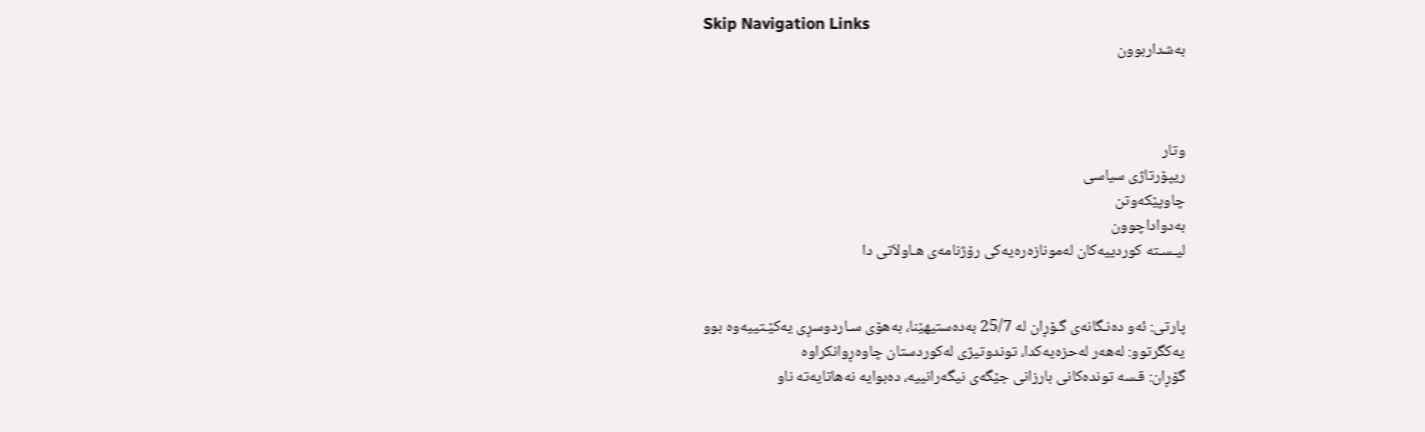Skip Navigation Links
به‌شداربوون



وتار
ریپۆرتاژی سیاسی
چاوپێکه‌وتن
به‌دواداچوون
ليـسـته‌ كورديیه‌كان له‌مونازه‌ره‌یه‌كی‌ رۆژنامه‌ی‌ هـاولاَتی دا


پارتی‌: ئه‌و ده‌نـگانه‌ی‌ گـۆڕان له‌ 25/7 به‌ده‌ستیهێنا، به‌هۆی‌ سـاردوسڕی یه‌كێـتییه‌وه‌ بوو
یه‌كگرتوو: له‌هه‌ر له‌حزه‌یه‌كدا، توندوتیژی‌ له‌كوردستان چاوه‌ڕوانكراوه‌
گۆڕان: قـسه‌ تونده‌كانی‌ بارزانی‌ جێگه‌ی‌ نیگه‌رانییه‌، ده‌بوایه‌ نه‌هاتایه‌ته‌ ناو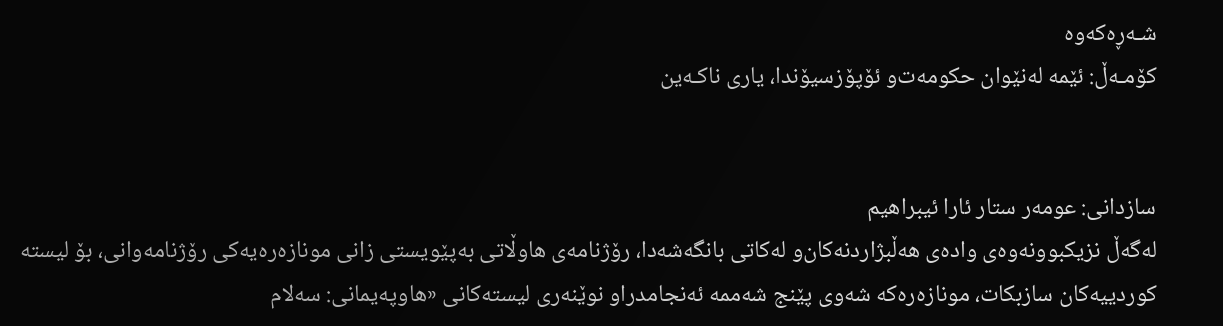شـه‌ڕه‌كه‌وه‌
كۆمـه‌ڵ: ئێمه‌ له‌نێوان حكومه‌ت‌و ئۆپۆزسیۆندا، یاری‌ ناكـه‌ین


سازدانی‌: عومه‌ر ستار ئارا ئیبراهیم
له‌گه‌ڵ نزیكبوونه‌وه‌ی‌ واده‌ی‌ هه‌ڵبژاردنه‌كان‌و له‌كاتی‌ بانگه‌شه‌دا، رۆژنامه‌ی‌ هاوڵاتی‌ به‌پێویستی‌ زانی‌ مونازه‌ره‌یه‌كی‌ رۆژنامه‌وانی‌، بۆ لیسته‌ كوردییه‌كان سازبكات، مونازه‌ره‌كه‌ شه‌وی‌ پێنج شه‌ممه‌ ئه‌نجامدراو نوێنه‌ری‌ لیسته‌كانی‌ «هاوپه‌یمانی‌: سه‌لام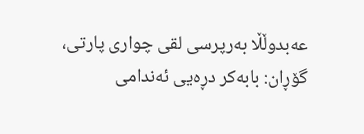عه‌بدوڵڵا به‌رپرسی‌ لقی‌ چواری‌ پارتی‌، گۆڕان: بابه‌كر دڕه‌یی ئه‌ندامی‌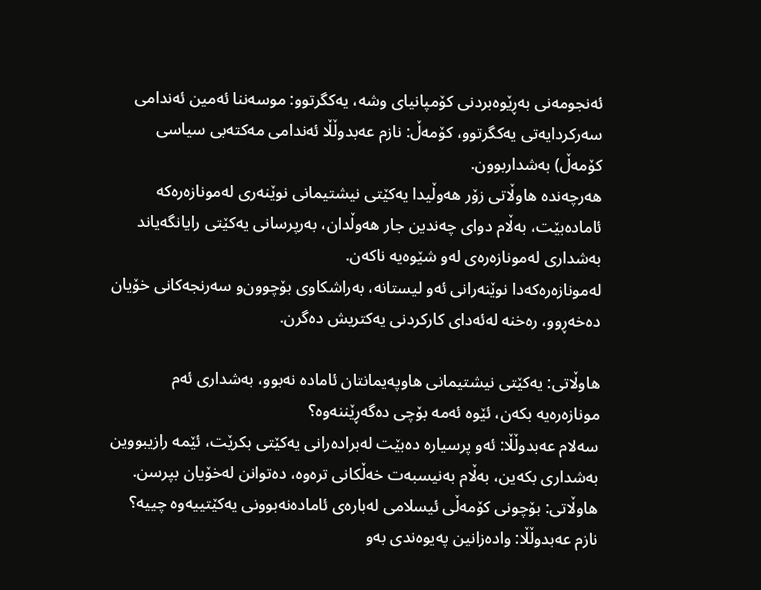ئه‌نجومه‌نی‌ به‌ڕێوه‌بردنی‌ كۆمپانیای‌ وشه‌، یه‌كگرتوو: موسه‌ننا ئه‌مین ئه‌ندامی‌ سه‌ركردایه‌تی‌ یه‌كگرتوو، كۆمه‌ڵ: نازم عه‌بدوڵڵا ئه‌ندامی‌ مه‌كته‌بی سیاسی كۆمه‌ڵ) به‌شداربوون.
هه‌رچه‌نده‌ هاوڵاتی‌ زۆر هه‌وڵیدا یه‌كێتی‌ نیشتیمانی‌ نوێنه‌ری‌ له‌مونازه‌ره‌كه‌ ئاماده‌بێت، به‌ڵام دوای‌ چه‌ندین جار هه‌وڵدان، به‌رپرسانی‌ یه‌كێتی‌ رایانگه‌یاند به‌شداری‌ له‌مونازه‌ره‌ی‌ له‌و شێوه‌یه‌ ناكه‌ن.
له‌مونازه‌ره‌كه‌دا نوێنه‌رانی‌ ئه‌و لیستانه‌، به‌راشكاوی‌ بۆچوون‌و سه‌رنجه‌كانی‌ خۆیان ده‌خه‌ڕوو، ره‌خنه‌ له‌ئه‌دای‌ كاركردنی‌ یه‌كتریش ده‌گرن.

هاوڵاتی‌: یه‌كێتی‌ نیشتیمانی‌ هاوپه‌یمانتان ئاماده‌ نه‌بوو، به‌شداری‌ ئه‌م مونازه‌ره‌یه‌ بكه‌ن، ئێوه‌ ئه‌مه‌ بۆچی‌ ده‌گه‌ڕێننه‌وه‌؟
سه‌لام عه‌بدوڵڵا: ئه‌و پرسیاره‌ ده‌بێت له‌براده‌رانی‌ یه‌كێتی‌ بكرێت، ئێمه‌ رازیبووین به‌شداری‌ بكه‌ین، به‌ڵام به‌نیسبه‌ت خه‌ڵكانی‌ تره‌وه‌، ده‌توانن له‌خۆیان بپرسن.
هاوڵاتی‌: بۆچونی‌ كۆمه‌ڵی‌ ئیسلامی‌ له‌باره‌ی‌ ئاماده‌نه‌بوونی‌ یه‌كێتییه‌وه‌ چییه‌؟
نازم عه‌بدوڵڵا: واده‌زانین په‌یوه‌ندی‌ به‌و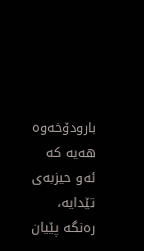بارودۆخه‌وه‌ هه‌یه‌ كه‌ ئه‌و حیزبه‌ی‌ تێدایه‌، ره‌نگه‌ پێیان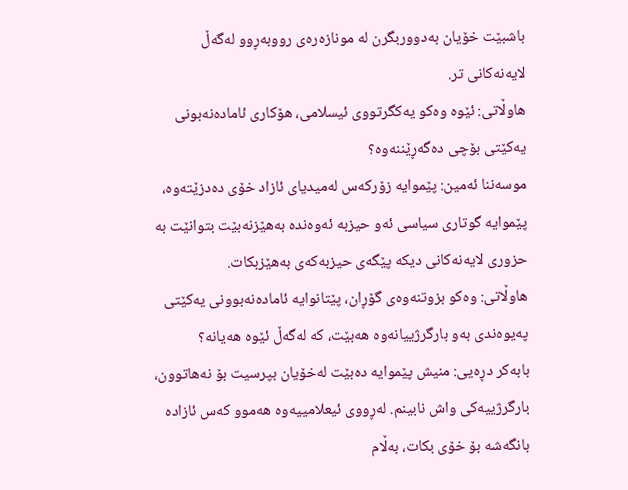باشبێت خۆیان به‌دووربگرن له‌ مونازه‌ره‌ی‌ رووبه‌ڕوو له‌گه‌ڵ لایه‌نه‌كانی‌ تر.
هاوڵاتی‌: ئێوه‌ وه‌كو یه‌كگرتووی‌ ئیسلامی‌، هۆكاری‌ ئاماده‌نه‌بونی‌ یه‌كێتی‌ بۆچی‌ ده‌گه‌ڕێننه‌وه‌؟
موسه‌ننا ئه‌مین: پێموایه‌ زۆركه‌س له‌میدیای‌ ئازاد خۆی‌ ده‌دزێته‌وه‌، پێموایه‌ گوتاری‌ سیاسی ئه‌و حیزبه‌ ئه‌وه‌نده‌ به‌هێزنه‌بێت بتوانێت به‌ حزوری‌ لایه‌نه‌كانی‌ دیكه‌ پێگه‌ی‌ حیزبه‌كه‌ی‌ به‌هێزبكات.
هاوڵاتی‌: وه‌كو بزوتنه‌وه‌ی‌ گۆڕان، پێتانوایه‌ ئاماده‌نه‌بوونی‌ یه‌كێتی‌ په‌یوه‌ندی‌ به‌و بارگرژییانه‌وه‌ هه‌بێت، كه‌ له‌گه‌ڵ ئێوه‌ هه‌یانه‌؟
بابه‌كر دڕه‌یی: منیش پێموایه‌ ده‌بێت له‌خۆیان بپرسیت بۆ نه‌هاتوون، بارگرژییه‌كی‌ واش نابینم. له‌ڕووی‌ ئیعلامییه‌وه‌ هه‌موو كه‌س ئازاده‌ بانگه‌شه‌ بۆ خۆی‌ بكات، به‌ڵام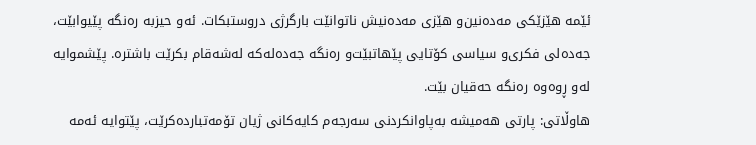ئێمه‌ هێزێكی‌ مه‌ده‌نین‌و هێزی‌ مه‌ده‌نیش ناتوانێت بارگرژی‌ دروستبكات. ئه‌و حیزبه‌ ره‌نگه‌ پێیوابێت، جه‌ده‌لی‌ فكری‌و سیاسی كۆتایی پێهاتبێت‌و ره‌نگه‌ جه‌ده‌له‌كه‌ له‌شه‌قام بكرێت باشتره‌. پێشموایه‌ له‌و ڕوه‌وه‌ ره‌نگه‌ حه‌قیان بێت.
هاوڵاتی‌: پارتی‌ هه‌میشه‌ به‌پاوانكردنی‌ سه‌رجه‌م كایه‌كانی‌ ژیان تۆمه‌تبارده‌كرێت، پێتوایه‌ ئه‌مه‌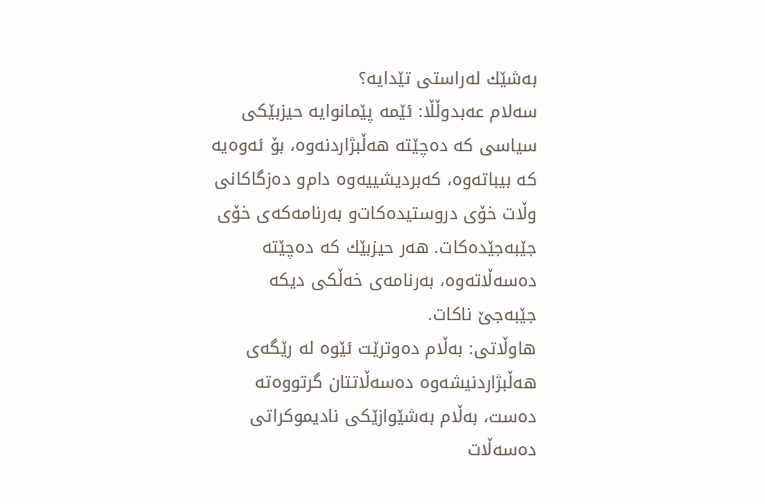به‌شێك له‌راستی‌ تێدایه‌؟
سه‌لام عه‌بدوڵڵا: ئێمه‌ پێمانوایه‌ حیزبێكی‌ سیاسی كه‌ ده‌چێته‌ هه‌ڵبژاردنه‌وه‌، بۆ ئه‌وه‌یه‌ كه‌ بیباته‌وه‌، كه‌بردیشییه‌وه‌ دام‌و ده‌زگاكانی‌ وڵات خۆی‌ دروستیده‌كات‌و به‌رنامه‌كه‌ی‌ خۆی‌ جێبه‌جێده‌كات. هه‌ر حیزبێك كه‌ ده‌چێته‌ ده‌سه‌ڵاته‌وه‌، به‌رنامه‌ی‌ خه‌ڵكی‌ دیكه‌ جێبه‌جێ ناكات.
هاوڵاتی‌: به‌ڵام ده‌وترێت ئێوه‌ له‌ رێگه‌ی‌ هه‌ڵبژاردنیشه‌وه‌ ده‌سه‌ڵاتتان گرتووه‌ته‌ ده‌ست، به‌ڵام به‌شێوازێكی‌ نادیموكراتی‌ ده‌سه‌ڵات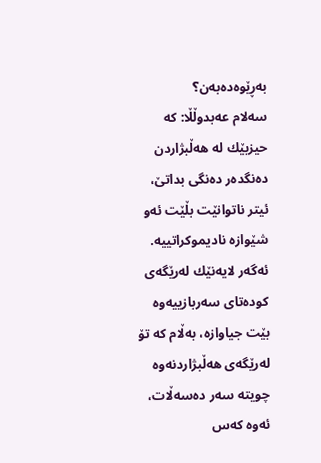به‌ڕێوه‌ده‌به‌ن؟
سه‌لام عه‌بدوڵڵا: كه‌ حیزبێك له‌ هه‌ڵبژاردن ده‌نگده‌ر ده‌نگی‌ بداتێ، ئیتر ناتوانێت بڵێت ئه‌و شێوازه‌ نادیموكراتییه‌. ئه‌گه‌ر لایه‌نێك له‌رێگه‌ی‌ كوده‌تای‌ سه‌ربازییه‌وه‌ بێت جیاوازه‌، به‌ڵام كه‌ تۆ له‌رێگه‌ی‌ هه‌ڵبژاردنه‌وه‌ چویته‌ سه‌ر ده‌سه‌ڵات، ئه‌وه‌ كه‌س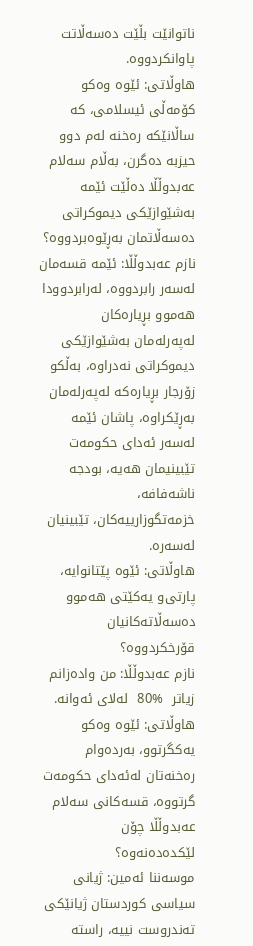ناتوانێت بڵێت ده‌سه‌ڵاتت پاوانكردووه‌.
هاوڵاتی‌: ئێوه‌ وه‌كو كۆمه‌ڵی‌ ئیسلامی‌، كه‌ ساڵانێكه‌ ره‌خنه‌ له‌م دوو حیزبه‌ ده‌گرن، به‌ڵام سه‌لام عه‌بدوڵڵا ده‌ڵێت ئێمه‌ به‌شێوازێكی‌ دیموكراتی‌ ده‌سه‌ڵاتمان به‌ڕێوه‌بردووه‌؟
نازم عه‌بدوڵڵا: ئێمه‌ قسه‌مان له‌سه‌ر رابردووه‌، له‌رابردوودا هه‌موو بڕیاره‌كان له‌په‌رله‌مان به‌شێوازێكی‌ دیموكراتی‌ نه‌دراوه‌، به‌ڵكو زۆرجار بڕیاره‌كه‌ له‌په‌رله‌مان به‌ڕێكراوه‌، پاشان ئێمه‌ له‌سه‌ر ئه‌دای‌ حكومه‌ت تێبینیمان هه‌یه‌، بودجه‌ ناشه‌فافه‌، خزمه‌تگوزارییه‌كان، تێبینیان له‌سه‌ره‌.
هاوڵاتی‌: ئێوه‌ پێتانوایه‌، پارتی‌‌و یه‌كێتی‌ هه‌موو ده‌سه‌ڵاته‌كانیان قۆرخكردووه‌؟
نازم عه‌بدوڵڵا: من واده‌زانم زیاتر  %80  له‌لای‌ ئه‌وانه‌.
هاوڵاتی‌: ئێوه‌ وه‌كو یه‌كگرتوو، به‌رده‌وام ره‌خنه‌تان له‌ئه‌دای‌ حكومه‌ت گرتووه‌، قسه‌كانی‌ سه‌لام عه‌بدوڵڵا چۆن لێكده‌ده‌نه‌وه‌؟
موسه‌ننا ئه‌مین: ژیانی‌ سیاسی كوردستان ژیانێكی‌ ته‌ندروست نییه‌، راسته‌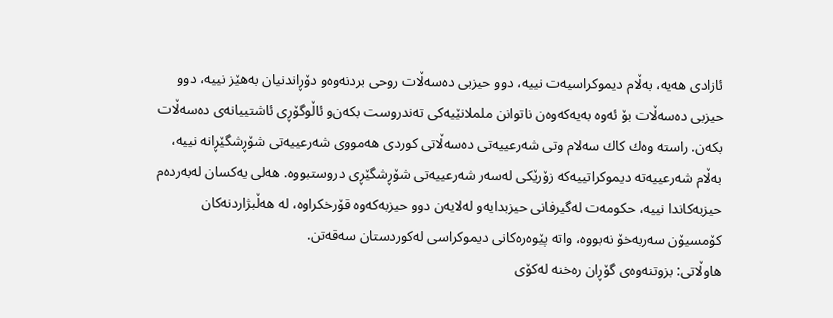ئازادی‌ هه‌یه‌، به‌ڵام دیموكراسیه‌ت نییه‌، دوو حیزبی‌ ده‌سه‌ڵات روحی‌ بردنه‌وه‌‌و دۆڕاندنیان به‌هێز نییه‌، دوو حیزبی‌ ده‌سه‌ڵات بۆ ئه‌وه‌ به‌یه‌كه‌وه‌ن ناتوانن ململانێیه‌كی‌ ته‌ندروست بكه‌ن‌و ئاڵوگۆڕی‌ ئاشتییانه‌ی‌ ده‌سه‌ڵات بكه‌ن. راسته‌ وه‌ك كاك سه‌لام وتی‌ شه‌رعییه‌تی‌ ده‌سه‌ڵاتی‌ كوردی‌ هه‌مووی‌ شه‌رعییه‌تی‌ شۆڕشگێڕانه‌ نییه‌، به‌ڵام شه‌رعییه‌ته‌ دیموكراتییه‌كه‌ زۆرێكی‌ له‌سه‌ر شه‌رعییه‌تی‌ شۆڕشگێڕی‌ دروستبووه‌. هه‌لی‌ یه‌كسان له‌به‌رده‌م حیزبه‌كاندا نییه‌، حكومه‌ت له‌گیرفانی‌ حیزبدایه‌‌و له‌لایه‌ن دوو حیزبه‌كه‌وه‌ قۆرخكراوه‌، له‌ هه‌ڵبژاردنه‌كان كۆمسیۆن سه‌ربه‌خۆ نه‌بووه‌، واته‌ پێوه‌ره‌كانی‌ دیموكراسی‌ له‌كوردستان سه‌قه‌تن.
هاوڵاتی‌: بزوتنه‌وه‌ی‌ گۆڕان ره‌خنه‌ له‌كۆی‌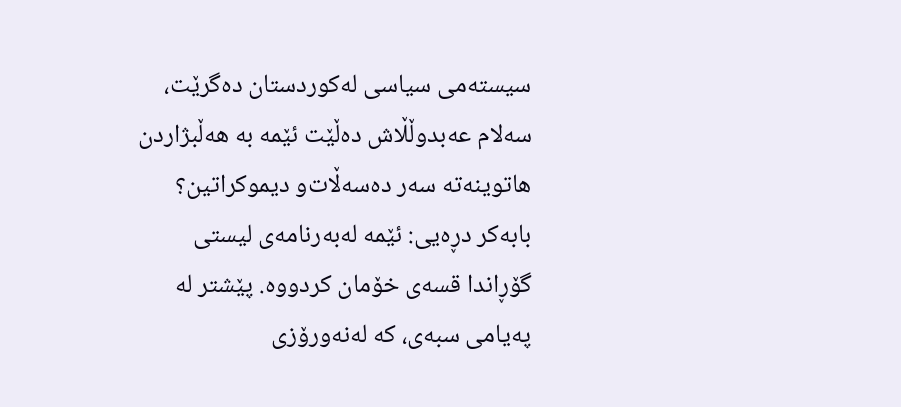سیسته‌می‌ سیاسی له‌كوردستان ده‌گرێت، سه‌لام عه‌بدوڵڵاش ده‌ڵێت ئێمه‌ به‌ هه‌ڵبژاردن هاتوینه‌ته‌ سه‌ر ده‌سه‌ڵات‌و دیموكراتین؟
بابه‌كر دڕه‌یی: ئێمه‌ له‌به‌رنامه‌ی‌ لیستی‌ گۆڕاندا قسه‌ی‌ خۆمان كردووه‌. پێشتر له‌ په‌یامی‌ سبه‌ی‌، كه‌ له‌نه‌ورۆزی‌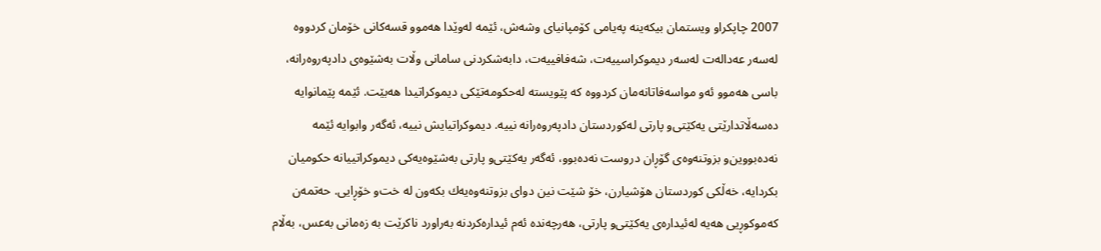2007 چاپكرا‌و ویستمان بیكه‌ینه‌ په‌یامی‌ كۆمپانیای‌ وشه‌ش، ئێمه‌ له‌وێدا هه‌موو قسه‌كانی‌ خۆمان كردووه‌ له‌سه‌ر عه‌داله‌ت له‌سه‌ر دیموكراسییه‌ت، شه‌فافییه‌ت، دابه‌شكردنی‌ سامانی‌ وڵات به‌شێوه‌ی‌ دادپه‌روه‌رانه‌، باسی‌ هه‌موو ئه‌و مواسه‌فاتانه‌مان كردووه‌ كه‌ پێویسته‌ له‌حكومه‌تێكی‌ دیموكراتیدا هه‌بێت. ئێمه‌ پێمانوایه‌ ده‌سه‌ڵاتدارێتی‌ یه‌كێتی‌‌و پارتی‌ له‌كوردستان دادپه‌روه‌رانه‌ نییه‌. دیموكراتیایش نییه‌، ئه‌گه‌ر وابوایه‌ ئێمه‌ نه‌ده‌بووین‌و بزوتنه‌وه‌ی‌ گۆڕان دروست نه‌ده‌بوو، ئه‌گه‌ر یه‌كێتی‌‌و پارتی‌ به‌شێوه‌یه‌كی‌ دیموكراتییانه‌ حكومیان بكردایه‌، خه‌ڵكی‌ كوردستان هۆشیارن، خۆ شێت نین دوای‌ بزوتنه‌وه‌یه‌ك بكه‌ون له‌ خت‌و خۆڕایی. حه‌تمه‌ن كه‌موكوڕیی هه‌یه‌ له‌ئیداره‌ی‌ یه‌كێتی‌‌و پارتی‌، هه‌رچه‌نده‌ ئه‌م ئیداره‌كردنه‌ به‌راورد ناكرێت به‌ زه‌مانی‌ به‌عس، به‌ڵام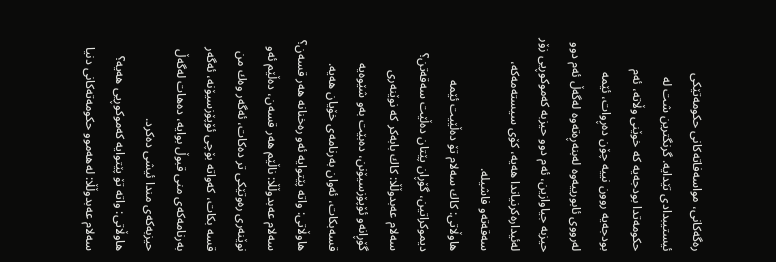ره‌گه‌كانی‌، مواسه‌فاته‌كانی‌ حكومه‌تێكی‌ ئیستیبدادی‌ تێدایه‌. گرنگترین شت له‌ حكومه‌تدا بودجه‌یه‌ كه‌ خوێنی‌ وڵاته‌، ئه‌م بودجه‌یه‌ روون نییه‌ چۆن ده‌ڕوات، ئێمه‌ له‌رووی‌ ئابورییه‌وه‌ له‌بنه‌ڕه‌ته‌وه‌ له‌گه‌ڵ ئه‌م دوو حیزبه‌ جیاوازین، ئه‌م دوو حیزبه‌ كه‌موكوڕیی زۆر له‌ئیداره‌كرنیاندا هه‌یه‌، كۆی سیسته‌مه‌كه‌، سه‌قه‌ته‌‌و فاشیله‌.
هاوڵاتی‌: كاك سه‌لام تۆ ده‌ڵێیت ئێمه‌ دیموكراتین، گۆڕان پێتان ده‌ڵێت سه‌قه‌تن؟
سه‌لام عه‌بدوڵڵا: كاك بابه‌كر كه‌ نوێنه‌ری‌ گۆڕانه‌‌و ئۆپۆزسیۆنن، ده‌بێت به‌و شێوه‌یه‌ قسه‌بكات، ئه‌وان به‌رنامه‌ی‌ خۆیان هه‌یه‌.
هاوڵاتی‌: واته‌ پێتوایه‌ ئه‌و ره‌خنانه‌ هه‌ر قسه‌ن؟
سه‌لام عه‌بدوڵڵا: ناڵێم هه‌ر قسه‌ن، ده‌ڵێم ئه‌و نوێنه‌ری‌ ره‌وتێكی‌ تر ده‌كات، ئه‌گه‌ر وه‌ك من قسه‌ بكات، كه‌واته‌ بۆچی‌ ئۆپۆزسیۆنه‌، ئه‌گه‌ر به‌رنامه‌كه‌ی‌ منی‌ قبوڵ بوایه‌، ده‌هات له‌گه‌ڵ حیزبه‌كه‌ی‌ مندا ئیشی‌ ده‌كرد.
هاوڵاتی‌: واته‌ تۆ پێتوایه‌ كه‌موكوڕیی هه‌یه‌؟
سه‌لام عه‌بدوڵڵا: له‌هه‌موو حكومه‌ته‌كانی‌ دنیا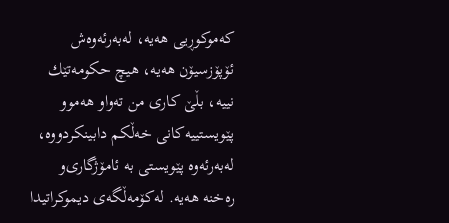كه‌موكوڕیی هه‌یه‌، له‌به‌رئه‌وه‌ش ئۆپۆزسیۆن هه‌یه‌، هیچ حكومه‌تێك نییه‌، بڵێ كاری‌ من ته‌واو هه‌موو پێویستییه‌كانی‌ خه‌ڵكم دابینكردووه‌، له‌به‌رئه‌وه‌ پێویستی‌ به‌ ئامۆژگاری‌‌و ره‌خنه‌ هه‌یه‌. له‌كۆمه‌ڵگه‌ی‌ دیموكراتیدا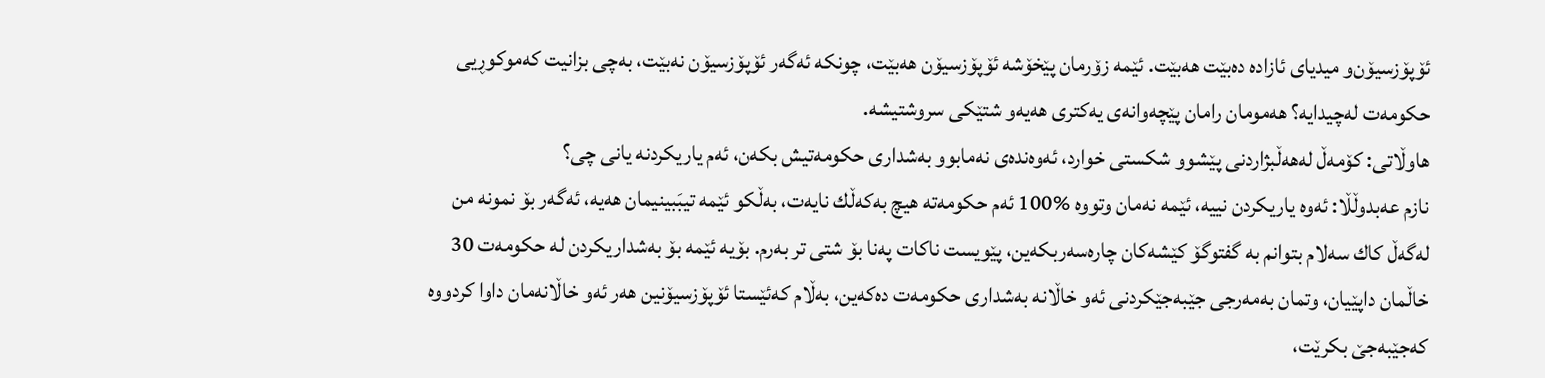ئۆپۆزسیۆن‌و میدیای‌ ئازاده‌ ده‌بێت هه‌بێت. ئێمه‌ زۆرمان پێخۆشه‌ ئۆپۆزسیۆن هه‌بێت، چونكه‌ ئه‌گه‌ر ئۆپۆزسیۆن نه‌بێت، به‌چی‌ بزانیت كه‌موكوڕیی حكومه‌ت له‌چیدایه‌؟ هه‌مومان رامان پێچه‌وانه‌ی‌ یه‌كتری‌ هه‌یه‌‌و شتێكی‌ سروشتیشه‌.
هاوڵاتی‌: كۆمه‌ڵ له‌هه‌ڵبژاردنی‌ پێشوو شكستی‌ خوارد، ئه‌وه‌نده‌ی‌ نه‌مابوو به‌شداری‌ حكومه‌تیش بكه‌ن، ئه‌م یاریكردنه‌ یانی‌ چی؟
نازم عه‌بدوڵڵا: ئه‌وه‌ یاریكردن نییه‌، ئێمه‌ نه‌مان وتووه‌ %100 ئه‌م حكومه‌ته‌ هیچ به‌كه‌ڵك نایه‌ت، به‌ڵكو ئێمه‌ تیبَبینیمان هه‌یه‌، ئه‌گه‌ر بۆ نمونه‌ من له‌گه‌ڵ كاك سه‌لام بتوانم به‌ گفتوگۆ كێشه‌كان چاره‌سه‌ربكه‌ین، پێویست ناكات په‌نا بۆ شتی‌ تر به‌رم. بۆیه‌ ئێمه‌ بۆ به‌شداریكردن له‌ حكومه‌ت 30 خاڵمان داپێیان، وتمان به‌مه‌رجی‌ جێبه‌جێكردنی‌ ئه‌و خاڵانه‌ به‌شداری‌ حكومه‌ت ده‌كه‌ین، به‌ڵام كه‌ئێستا ئۆپۆزسیۆنین هه‌ر ئه‌و خاڵانه‌مان داوا كردووه‌ كه‌جێبه‌جێ بكرێت،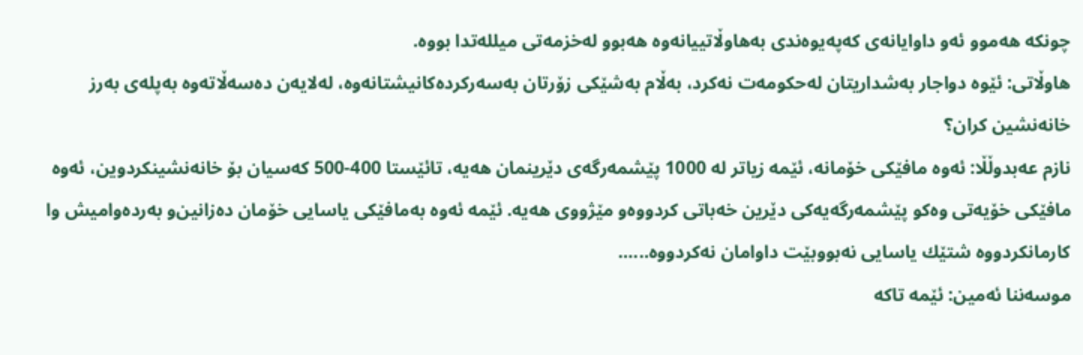چونكه‌ هه‌موو ئه‌و داوایانه‌ی‌ كه‌په‌یوه‌ندی‌ به‌هاوڵاتییانه‌وه‌ هه‌بوو له‌خزمه‌تی‌ میلله‌تدا بووه‌.
هاوڵاتی‌: ئێوه‌ دواجار به‌شداریتان له‌حكومه‌ت نه‌كرد، به‌ڵام به‌شێكی‌ زۆرتان به‌سه‌ركرده‌كانیشتانه‌وه‌، له‌لایه‌ن ده‌سه‌ڵاته‌وه‌ به‌پله‌ی‌ به‌رز خانه‌نشین كران؟
نازم عه‌بدوڵڵا: ئه‌وه‌ مافێكی‌ خۆمانه‌، ئێمه‌ زیاتر له‌ 1000 پێشمه‌رگه‌ی‌ دێرینمان هه‌یه‌، تائێستا 400-500 كه‌سیان بۆ خانه‌نشینكردوین، ئه‌وه‌ مافێكی‌ خۆیه‌تی‌ وه‌كو پێشمه‌رگه‌یه‌كی‌ دێرین خه‌باتی‌ كردووه‌‌و مێژووی‌ هه‌یه‌. ئێمه‌ ئه‌وه‌ به‌مافێكی‌ یاسایی خۆمان ده‌زانین‌و به‌رده‌وامیش وا كارمانكردووه‌ شتێك یاسایی نه‌بووبێت داوامان نه‌كردووه‌......
موسه‌ننا ئه‌مین: ئێمه‌ تاكه‌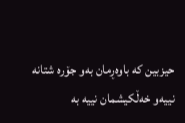حیزبین كه‌ باوه‌ڕمان به‌و جۆره‌ شتانه‌ نییه‌‌و خه‌ڵكیشمان نییه‌ به‌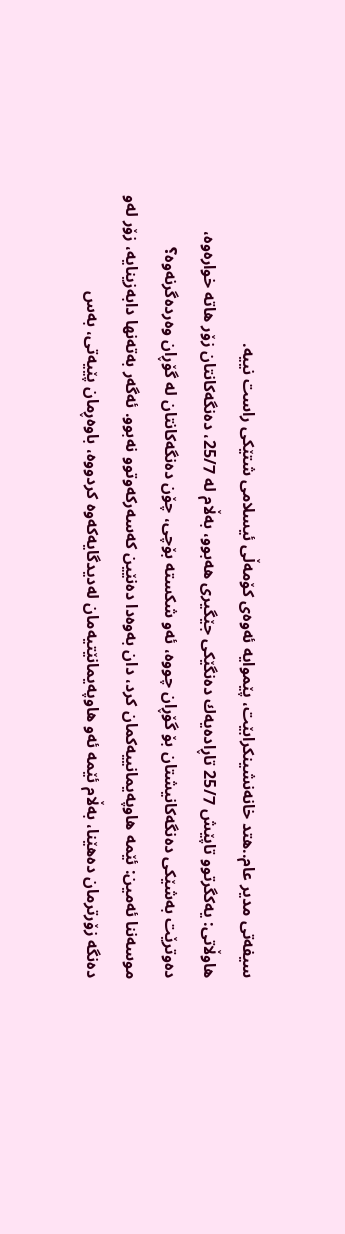سیفه‌تی‌ مدیر عام..هتد خانه‌نشینكرابێت، پێموایه‌ ئه‌وه‌ی‌ كۆمه‌ڵی‌ ئیسلامی‌ شتێكی‌ راست نییه‌.
هاوڵاتی‌: یه‌كگرتوو تاپێش 25/7 تاڕاده‌یه‌ك ده‌نگێكی‌ جێگیری‌ هه‌بوو، به‌ڵام له‌ 25/7، ده‌نگه‌كانتان زۆر هاته‌ خواره‌وه‌، ده‌وترێت به‌شێكی‌ ده‌نگه‌كانیشتان بۆ گۆڕان چووه‌، ئه‌و شكسته‌ بۆچی‌، چۆن ده‌نگه‌كانتان له‌ گۆڕان وه‌رده‌گرنه‌وه‌؟
موسه‌ننا ئه‌مین: ئێمه‌ هاوپه‌یمانییه‌كمان كرد، دان به‌وه‌دا ده‌نێین كه‌سه‌ركه‌وتوو نه‌بوو. ئه‌گه‌ر به‌ته‌نها دابه‌زینایه‌، زۆر له‌و ده‌نگه‌ زۆرترمان ده‌هێنا، به‌ڵام ئێمه‌ ئه‌و هاوپه‌یمانێتیه‌مان له‌دیدگایه‌كه‌وه‌ كردووه‌، باوه‌ڕمان پێیه‌تی‌، به‌س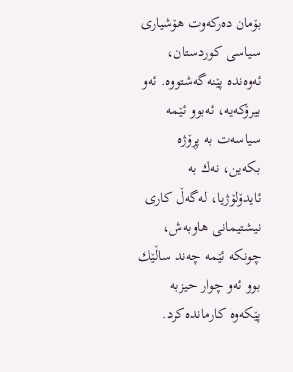بۆمان ده‌ركه‌وت هۆشیاری‌ سیاسی كوردستان، ئه‌وه‌نده‌ پێنه‌گه‌شتووه‌. ئه‌و بیرۆكه‌یه‌، ئه‌بوو ئێمه‌ سیاسه‌ت به‌ پڕۆژه‌ بكه‌ین، نه‌ك به‌ ئایدۆلۆژیا، له‌گه‌ڵ كاری‌ نیشتیمانی‌ هاوبه‌ش، چونكه‌ ئێمه‌ چه‌ند ساڵێك بوو ئه‌و چوار حیزبه‌ پێكه‌وه‌ كارمانده‌كرد.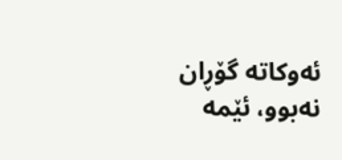ئه‌وكاته‌ گۆڕان نه‌بوو، ئێمه‌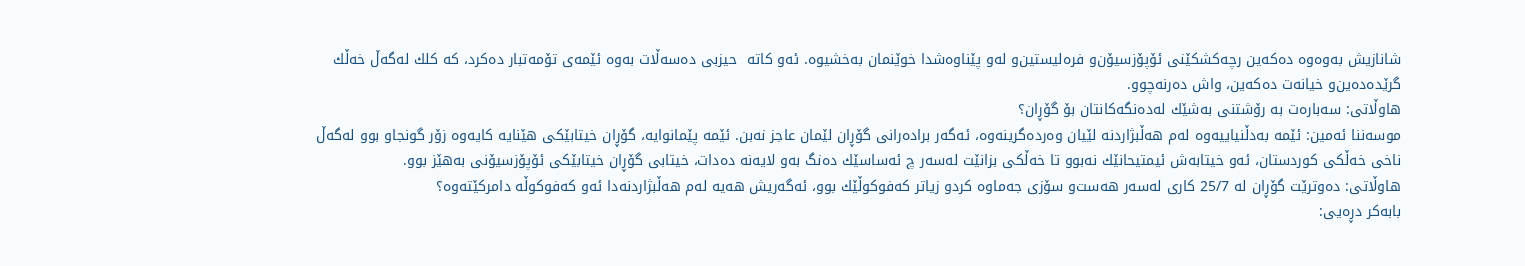شانازیش به‌وه‌وه‌ ده‌كه‌ین رچه‌كشكێنی‌ ئۆپۆزسیۆن‌و فره‌لیستین‌و له‌و پێناوه‌شدا خوێنمان به‌خشیوه‌. ئه‌و كاته‌  حیزبی‌ ده‌سه‌ڵات به‌وه‌ ئێمه‌ی‌ تۆمه‌تبار ده‌كرد، كه‌ كلك له‌گه‌ڵ خه‌ڵك گرێده‌ده‌ین‌و خیانه‌ت ده‌كه‌ین، واش ده‌رنه‌چوو.
هاوڵاتی‌: سه‌باره‌ت به‌ رۆشتنی‌ به‌شێك له‌ده‌نگه‌كانتان بۆ گۆڕان؟
موسه‌ننا ئه‌مین: ئێمه‌ به‌دڵنیاییه‌وه‌ له‌م هه‌ڵبژاردنه‌ لێیان وه‌رده‌گرینه‌وه‌، ئه‌گه‌ر براده‌رانی‌ گۆڕان لێمان عاجز نه‌بن. ئێمه‌ پێمانوایه‌، گۆڕان خیتابێكی‌ هێنایه‌ كایه‌وه‌ زۆر گونجاو بوو له‌گه‌ڵ ناخی‌ خه‌ڵكی‌ كوردستان، ئه‌و خیتابه‌ش ئیمتیحانێك نه‌بوو تا خه‌ڵكی‌ بزانێت له‌سه‌ر چ ئه‌ساسێك ده‌نگ به‌و لایه‌نه‌ ده‌دات، خیتابی گۆڕان خیتابێكی‌ ئۆپۆزسیۆنی‌ به‌هێز بوو.
هاوڵاتی‌: ده‌وترێت گۆڕان له‌ 25/7 كاری‌ له‌سه‌ر هه‌ست‌و سۆزی‌ جه‌ماوه‌ كرد‌و زیاتر كه‌فوكوڵێك بوو، ئه‌گه‌ریش هه‌یه‌ له‌م هه‌ڵبژاردنه‌دا ئه‌و كه‌فوكوڵه‌ دامركێته‌وه‌؟
بابه‌كر دڕه‌یی: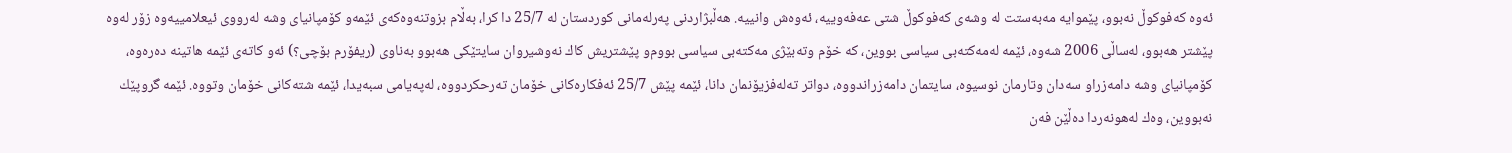ئه‌وه‌ كه‌فوكوڵ نه‌بوو، پێموایه‌ مه‌به‌ستت له‌ وشه‌ی‌ كه‌فوكوڵ شتی‌ عه‌فه‌وییه‌، ئه‌وه‌ش وانییه‌. هه‌ڵبژاردنی‌ په‌رله‌مانی‌ كوردستان له‌ 25/7 دا كرا، به‌ڵام بزوتنه‌وه‌كه‌ی‌ ئێمه‌‌و كۆمپانیای‌ وشه‌ له‌رووی‌ ئیعلامییه‌وه‌ زۆر له‌وه‌ پێشتر هه‌بوو، له‌ساڵی‌ 2006 شه‌وه‌، ئێمه‌ له‌مه‌كته‌بی سیاسی بووین، كه‌ خۆم وته‌بێژی‌ مه‌كته‌بی سیاسی بووم‌و پێشتریش كاك نه‌وشیروان سایتێكی‌ هه‌بوو به‌ناوی‌ (ریفۆرم بۆچی‌؟) ئه‌و كاته‌ی‌ ئێمه‌ هاتینه‌ ده‌ره‌وه‌، كۆمپانیای‌ وشه‌ دامه‌زرا‌و سه‌دان وتارمان نوسیوه‌، سایتمان دامه‌زراندووه‌، دواتر ته‌له‌فزیۆنمان دانا، ئێمه‌ پێش 25/7 ئه‌فكاره‌كانی‌ خۆمان ته‌رحكردووه‌، له‌په‌یامی‌ سبه‌یدا، ئێمه‌ شته‌كانی‌ خۆمان وتووه‌. ئێمه‌ گروپێك نه‌بووین، وه‌ك له‌هونه‌ردا ده‌ڵێن فه‌ن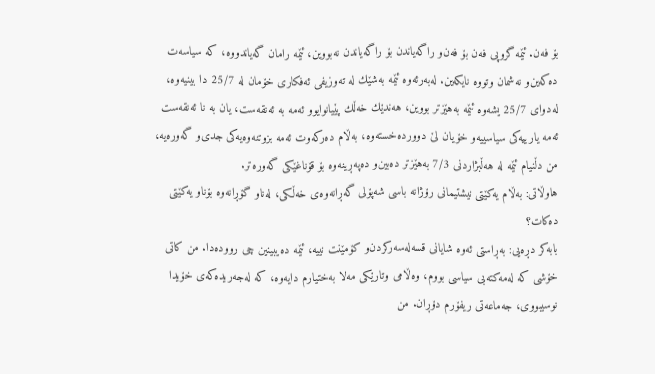بۆ فه‌ن. ئێمه‌ گروپی‌ فه‌ن بۆ فه‌ن‌و راگه‌یاندن بۆ راگه‌یاندن نه‌بووین، ئێمه‌ رامان گه‌یاندووه‌، كه‌ سیاسه‌ت ده‌كه‌ین‌و نه‌شمان وتووه‌ نایكه‌ین. له‌به‌رئه‌وه‌ ئێمه‌ به‌شێك له‌ ته‌وزیفی‌ ئه‌فكاری‌ خۆمان له‌ 25/7 دا بینیه‌وه‌، له‌دوای‌ 25/7 یشه‌وه‌ ئێمه‌ به‌هێزتر بووین، هه‌ندێك خه‌ڵك پێیانوایوو ئه‌مه‌ به‌ ئه‌نقه‌ست، یان به‌ نا ئه‌نقه‌ست ئه‌مه‌ یارییه‌كی‌ سیاسییه‌‌و خۆیان لێ دوورده‌خسته‌وه‌، به‌ڵام ده‌ركه‌وت ئه‌مه‌ بزوتنه‌وه‌یه‌كی‌ جدی‌‌و گه‌وره‌یه‌، من دڵنیام ئێمه‌ له‌ هه‌ڵبژاردنی‌ 7/3 به‌هێزتر ده‌بین‌و ده‌په‌ڕینه‌وه‌ بۆ قۆناغێكی‌ گه‌وره‌تر.
هاوڵاتی‌: به‌ڵام یه‌كێتی‌ نیشتیمانی‌ رۆژانه‌ باسی شه‌پۆلی‌ گه‌ڕانه‌وه‌ی‌ خه‌ڵكی‌، له‌ناو گۆڕانه‌وه‌ بۆناو یه‌كێتی‌ ده‌كات؟
بابه‌كر دڕه‌یی: به‌ڕاستی‌ ئه‌وه‌ شایانی‌ قسه‌له‌سه‌ركردن‌و كۆمێنت نییه‌، ئێمه‌ ده‌یبینین چی رووده‌دا. من كاتی‌ خۆشی‌ كه‌ له‌مه‌كته‌بی سیاسی بووم، وه‌ڵامی‌ وتارێكی‌ مه‌لا به‌ختیارم دایه‌وه‌، كه‌ له‌جه‌ریده‌كه‌ی‌ خۆیدا نوسیبووی‌، جه‌ماعه‌تی‌ ریفۆرم دۆڕان. من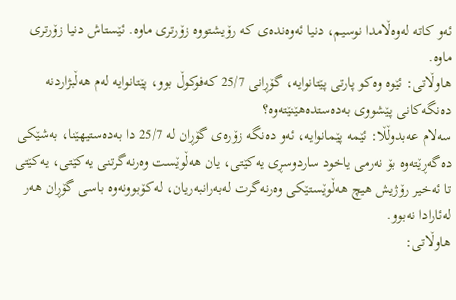ئه‌و كاته‌ له‌وه‌ڵامدا نوسیم، دنیا ئه‌وه‌نده‌ی‌ كه‌ رۆیشتووه‌ زۆرتری‌ ماوه‌. ئێستاش دنیا زۆرتری‌ ماوه‌.
هاوڵاتی‌: ئێوه‌ وه‌كو پارتی‌ پێتانوایه‌، گۆڕانی‌ 25/7 كه‌فوكوڵ بوو، پێتانوایه‌ له‌م هه‌ڵبژاردنه‌ ده‌نگه‌كانی‌ پێشووی‌ به‌ده‌ستده‌هێنێته‌وه‌؟
سه‌لام عه‌بدوڵڵا: ئێمه‌ پێمانوایه‌، ئه‌و ده‌نگه‌ زۆره‌ی‌ گۆڕان له‌ 25/7 دا به‌ده‌ستیهێنا، به‌شێكی‌ ده‌گه‌ڕێته‌وه‌ بۆ نه‌رمی‌ یاخود ساردوسڕی‌ یه‌كێتی‌، یان هه‌ڵوێست وه‌رنه‌گرتنی‌ یه‌كێتی‌، یه‌كێتی‌ تا ئه‌خیر رۆژیش هیچ هه‌ڵوێستێكی‌ وه‌رنه‌گرت له‌به‌رانبه‌ریان، له‌كۆبوونه‌وه‌ باسی گۆڕان هه‌ر له‌ئارادا نه‌بوو.
هاوڵاتی‌: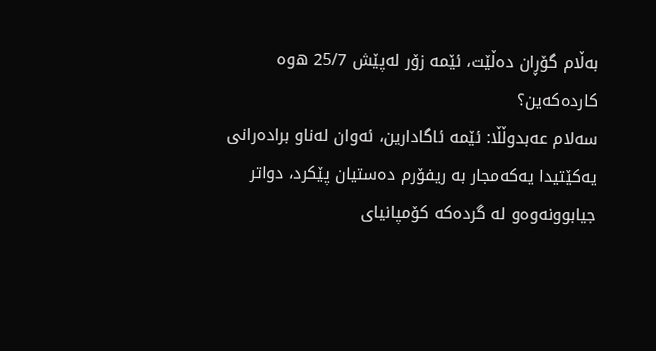به‌ڵام گۆڕان ده‌ڵێت، ئێمه‌ زۆر له‌پێش 25/7 ه‌وه‌ كارده‌كه‌ین؟
سه‌لام عه‌بدوڵڵا: ئێمه‌ ئاگادارین، ئه‌وان له‌ناو براده‌رانی‌ یه‌كێتیدا یه‌كه‌مجار به‌ ریفۆرم ده‌ستیان پێكرد، دواتر جیابوونه‌وه‌‌و له‌ گرده‌كه‌ كۆمپانیای‌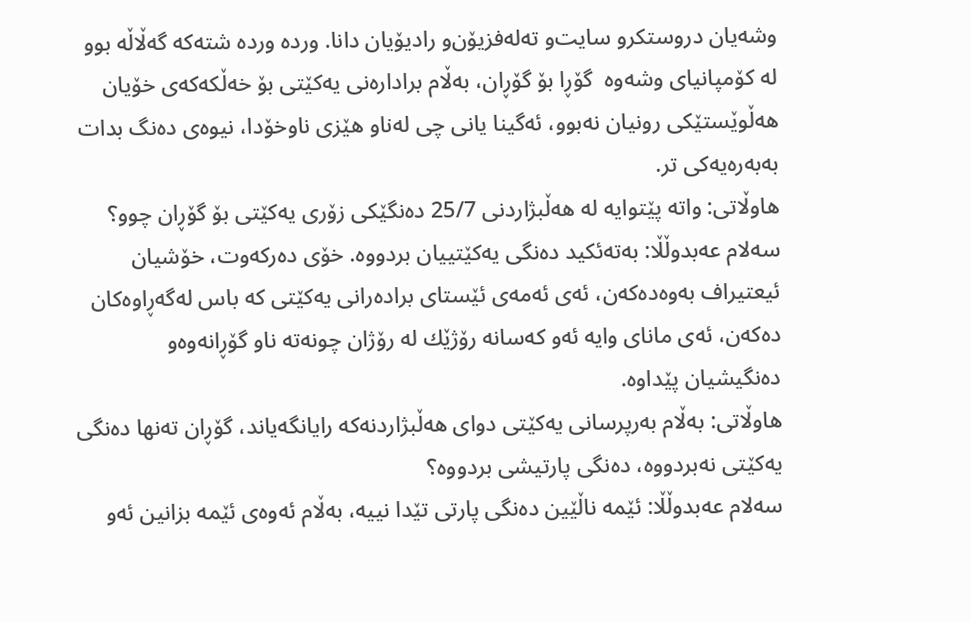وشه‌یان دروستكر‌و سایت‌و ته‌له‌فزیۆن‌و رادیۆیان دانا. ورده‌ ورده‌ شته‌كه‌ گه‌ڵاڵه‌ بوو له‌ كۆمپانیای‌ وشه‌وه‌  گۆڕا بۆ گۆڕان، به‌ڵام براداره‌نی‌ یه‌كێتی‌ بۆ خه‌ڵكه‌كه‌ی‌ خۆیان هه‌ڵوێستێكی‌ رونیان نه‌بوو، ئه‌گینا یانی‌ چی له‌ناو هێزی‌ ناوخۆدا، نیوه‌ی‌ ده‌نگ بدات به‌به‌ره‌یه‌كی‌ تر.
هاوڵاتی‌: واته‌ پێتوایه‌ له‌ هه‌ڵبژاردنی‌ 25/7 ده‌نگێكی‌ زۆری‌ یه‌كێتی‌ بۆ گۆڕان چوو؟
سه‌لام عه‌بدوڵڵا: به‌ته‌ئكید ده‌نگی یه‌كێتییان بردووه‌. خۆی‌ ده‌ركه‌وت، خۆشیان ئیعتیراف به‌وه‌ده‌كه‌ن، ئه‌ی‌ ئه‌مه‌ی‌ ئێستای‌ براده‌رانی‌ یه‌كێتی‌ كه‌ باس له‌گه‌ڕاوه‌كان ده‌كه‌ن، ئه‌ی‌ مانای‌ وایه‌ ئه‌و كه‌سانه‌ رۆژێك له‌ رۆژان چونه‌ته‌ ناو گۆڕانه‌وه‌‌و ده‌نگیشیان پێداوه‌.
هاوڵاتی‌: به‌ڵام به‌رپرسانی‌ یه‌كێتی‌ دوای‌ هه‌ڵبژاردنه‌كه‌ رایانگه‌یاند، گۆڕان ته‌نها ده‌نگی‌ یه‌كێتی‌ نه‌بردووه‌، ده‌نگی‌ پارتیشی‌ بردووه‌؟
سه‌لام عه‌بدوڵڵا: ئێمه‌ ناڵێین ده‌نگی‌ پارتی تێدا نییه‌، به‌ڵام ئه‌وه‌ی‌ ئێمه‌ بزانین ئه‌و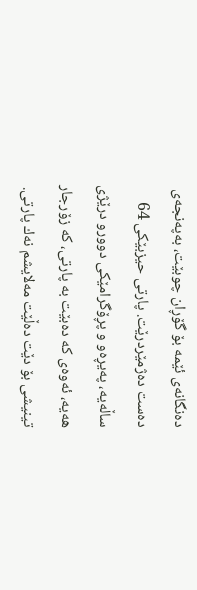ده‌نگانه‌ی‌ ئێمه‌ بۆ گۆڕان چوبێت، به‌په‌نجه‌ی‌ ده‌ست ده‌ژمێردرێت. پارتی‌ حیزبێكی‌ 64 ساڵه‌یه‌، په‌یڕه‌و ‌و پڕۆگرامێكی‌ دوورو درێژی‌ هه‌یه‌، ئه‌وه‌ی‌ كه‌ ده‌بێت به‌ پارتی‌، كه‌ زۆرجار تینیشی‌ بۆ دێت ده‌ڵێت مه‌لایشم نه‌ك پارتی‌.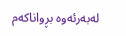له‌به‌رئه‌وه‌ بڕواناكه‌م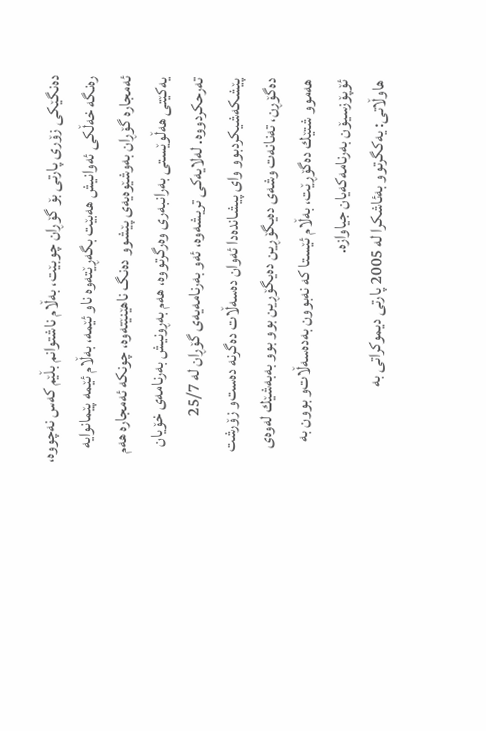ده‌نگێكی‌ زۆری‌ پارتی‌ بۆ گۆڕان چوبێت، به‌ڵام ناشتوانم بڵێم كه‌س نه‌چووه‌، ره‌نگه‌ خه‌ڵكی‌ ئه‌وانیش هه‌بێت بگه‌ڕێته‌وه‌ ناو ئێمه‌، به‌ڵام ئێمه‌ پێمانوایه‌ ئه‌مجاره‌ گۆڕان به‌وشێوه‌یه‌ی‌ پێشوو ده‌نگ ناهێنێته‌وه‌، چونكه‌ ئه‌مجاره‌ هه‌م یه‌كێتی‌ هه‌ڵوێستی‌ به‌رانبه‌ری‌ وه‌رگرتووه‌، هه‌م به‌ڕونیش به‌رنامه‌ی‌ خۆیان ته‌رحكردووه‌. له‌لایه‌كی‌ تریشه‌وه‌، ئه‌و به‌رنامه‌یه‌ی‌ گۆڕان له‌ 25/7 پێشكه‌شیكردبوو وای‌ پیشانده‌دا ئه‌وان ده‌سه‌ڵات ده‌گرنه‌ ده‌ست‌و زۆرشت ده‌گۆڕن، ته‌نانه‌ت وشه‌ی‌ ده‌یگۆڕین ده‌یگۆڕین بوو بوو به‌به‌شێك له‌وه‌ی‌ هه‌موو شتێك ده‌گۆڕێت، به‌ڵام ئێستا كه‌ نه‌بوون به‌ده‌سه‌ڵات‌و بوون به‌ ئۆپۆزسیۆن به‌رنامه‌كه‌یان جیاوازه‌.
هاوڵاتی‌: یه‌كگرتوو به‌ئاشكرا له‌ 2005 پارتی‌ دیموكراتی‌ به‌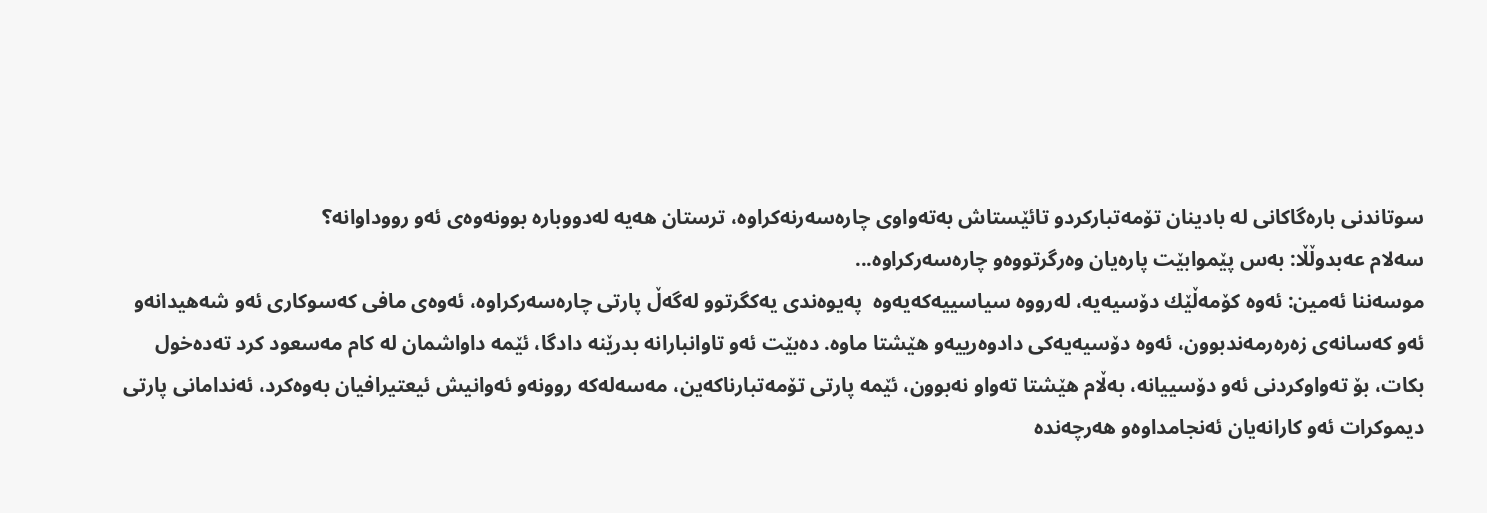سوتاندنی‌ باره‌گاكانی‌ له‌ بادینان تۆمه‌تباركرد‌و تائێستاش به‌ته‌واوی‌ چاره‌سه‌رنه‌كراوه‌، ترستان هه‌یه‌ له‌دووباره‌ بوونه‌وه‌ی‌ ئه‌و رووداوانه‌؟
سه‌لام عه‌بدوڵڵا: به‌س پێموابێت پاره‌یان وه‌رگرتووه‌‌و چاره‌سه‌ركراوه‌...
موسه‌ننا ئه‌مین: ئه‌وه‌ كۆمه‌ڵێك دۆسیه‌یه‌، له‌رووه‌ سیاسییه‌كه‌یه‌وه‌  په‌یوه‌ندی‌ یه‌كگرتوو له‌گه‌ڵ پارتی‌ چاره‌سه‌ركراوه‌، ئه‌وه‌ی‌ مافی‌ كه‌سوكاری‌ ئه‌و شه‌هیدانه‌‌و ئه‌و كه‌سانه‌ی‌ زه‌ره‌رمه‌ندبوون، ئه‌وه‌ دۆسیه‌یه‌كی‌ دادوه‌رییه‌‌و هێشتا ماوه‌. ده‌بێت ئه‌و تاوانبارانه‌ بدرێنه‌ دادگا، ئێمه‌ داواشمان له‌ كام مه‌سعود كرد ته‌ده‌خول بكات، بۆ ته‌واوكردنی‌ ئه‌و دۆسییانه‌، به‌ڵام هێشتا ته‌واو نه‌بوون، ئێمه‌ پارتی‌ تۆمه‌تبارناكه‌ین، مه‌سه‌له‌كه‌ روونه‌‌و ئه‌وانیش ئیعتیرافیان به‌وه‌كرد، ئه‌ندامانی‌ پارتی‌ دیموكرات ئه‌و كارانه‌یان ئه‌نجامداوه‌‌و هه‌رچه‌نده‌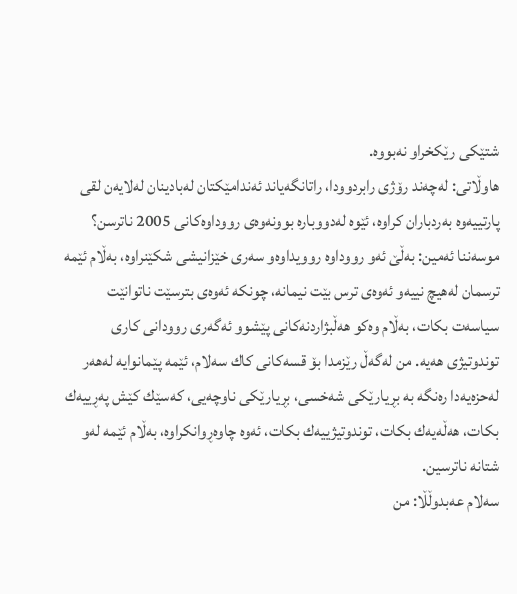شتێكی‌ رێكخراو نه‌بووه‌.
هاوڵاتی‌: له‌چه‌ند رۆژی‌ رابردوودا، راتانگه‌یاند ئه‌ندامێكتان له‌بادینان له‌لایه‌ن لقی‌ پارتییه‌وه‌ به‌ردباران كراوه‌، ئێوه‌ له‌دووباره‌ بوونه‌وه‌ی‌ رووداوه‌كانی‌ 2005 ناترسن؟
موسه‌ننا ئه‌مین: به‌ڵێ ئه‌و رووداوه‌ روویداوه‌‌و سه‌ری‌ خێزانیشی‌ شكێنراوه‌، به‌ڵام ئێمه‌ ترسمان له‌هیچ نییه‌‌و ئه‌وه‌ی‌ ترس بێت نیمانه‌، چونكه‌ ئه‌وه‌ی‌ بترسێت ناتوانێت سیاسه‌ت بكات، به‌ڵام وه‌كو هه‌ڵبژاردنه‌كانی‌ پێشوو ئه‌گه‌ری‌ روودانی‌ كاری‌ توندوتیژی‌ هه‌یه‌. من له‌گه‌ڵ رێزمدا بۆ قسه‌كانی‌ كاك سه‌لام، ئێمه‌ پێمانوایه‌ له‌هه‌ر له‌حزه‌یه‌دا ره‌نگه‌ به‌ بڕیارێكی‌ شه‌خسی‌، بڕیارێكی‌ ناوچه‌یی، كه‌سێك كێش په‌ڕییه‌ك بكات، هه‌ڵه‌یه‌ك بكات، توندوتیژییه‌ك بكات، ئه‌وه‌ چاوه‌ڕوانكراوه‌، به‌ڵام ئێمه‌ له‌و شتانه‌ ناترسین.
سه‌لام عه‌بدوڵڵا: من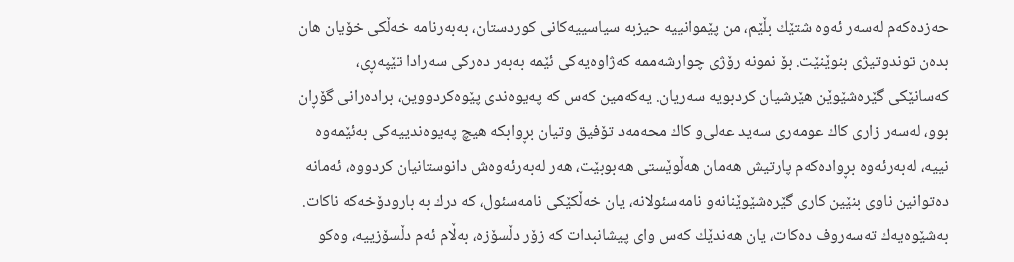حه‌زده‌كه‌م له‌سه‌ر ئه‌وه‌ شتێك بڵێم، من پێموانییه‌ حیزبه‌ سیاسییه‌كانی‌ كوردستان، به‌به‌رنامه‌ خه‌ڵكی‌ خۆیان هان بده‌ن توندوتیژی‌ بنوێنێت. بۆ نمونه‌ رۆژی‌ چوارشه‌ممه‌ كه‌ژاوه‌یه‌كی‌ ئێمه‌ به‌به‌ر ده‌ركی‌ سه‌رادا تێپه‌ڕی‌، كه‌سانێكی‌ گێره‌شێوێن هێرشیان كردبویه‌ سه‌ریان. یه‌كه‌مین كه‌س كه‌ په‌یوه‌ندی‌ پێوه‌كردووین، براده‌رانی‌ گۆڕان بوو، له‌سه‌ر زاری‌ كاك عومه‌ری‌ سه‌ید عه‌لی‌‌و كاك محه‌مه‌د تۆفیق وتیان بڕوابكه‌ هیچ په‌یوه‌ندییه‌كی‌ به‌ئێمه‌وه‌ نییه‌، له‌به‌رئه‌وه‌ بڕواده‌كه‌م پارتیش هه‌مان هه‌ڵوێستی‌ هه‌بوبێت، هه‌ر له‌به‌رئه‌وه‌ش دانوستانیان كردووه‌، ئه‌مانه‌ ده‌توانین ناوی‌ بنێین كاری‌ گێره‌شێوێنانه‌‌و نامه‌سئولانه‌، یان خه‌ڵكێكی‌ نامه‌سئول، كه‌ درك به‌ بارودۆخه‌كه‌ ناكات. به‌شێوه‌یه‌ك ته‌سه‌روف ده‌كات، یان هه‌ندێك كه‌س وای‌ پیشانبدات كه‌ زۆر دڵسۆزه‌، به‌ڵام ئه‌م دڵسۆزییه‌، وه‌كو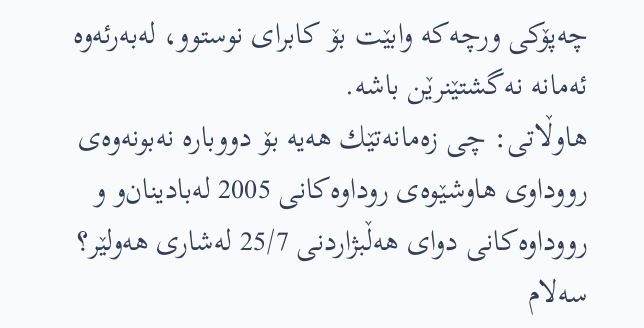چه‌پۆكی‌ ورچه‌كه‌ وابێت بۆ كابرای‌ نوستوو، له‌به‌رئه‌وه‌ ئه‌مانه‌ نه‌گشتێنرێن باشه‌.
هاوڵاتی‌: چی زه‌مانه‌تێك هه‌یه‌ بۆ دووباره‌ نه‌بونه‌وه‌ی‌ رووداوی‌ هاوشێوه‌ی‌ روداوه‌كانی‌ 2005 له‌بادینان‌و ‌و رووداوه‌كانی‌ دوای‌ هه‌ڵبژاردنی‌ 25/7 له‌شاری‌ هه‌ولێر؟
سه‌لام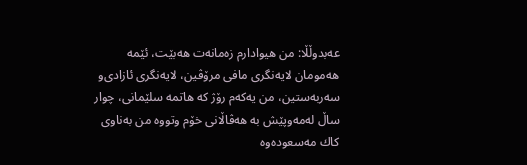عه‌بدوڵڵا: من هیوادارم زه‌مانه‌ت هه‌بێت، ئێمه‌ هه‌مومان لایه‌نگری‌ مافی‌ مرۆڤین، لایه‌نگری‌ ئازادی‌‌و سه‌ربه‌ستین، من یه‌كه‌م رۆژ كه‌ هاتمه‌ سلێمانی‌، چوار ساڵ له‌مه‌وپێش به‌ هه‌ڤاڵانی‌ خۆم وتووه‌ من به‌ناوی‌ كاك مه‌سعوده‌وه‌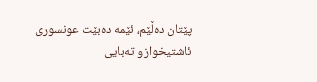پێتان ده‌ڵێم، ئێمه‌ ده‌بێت عونسوری‌ ئاشتیخواز‌و ته‌بایی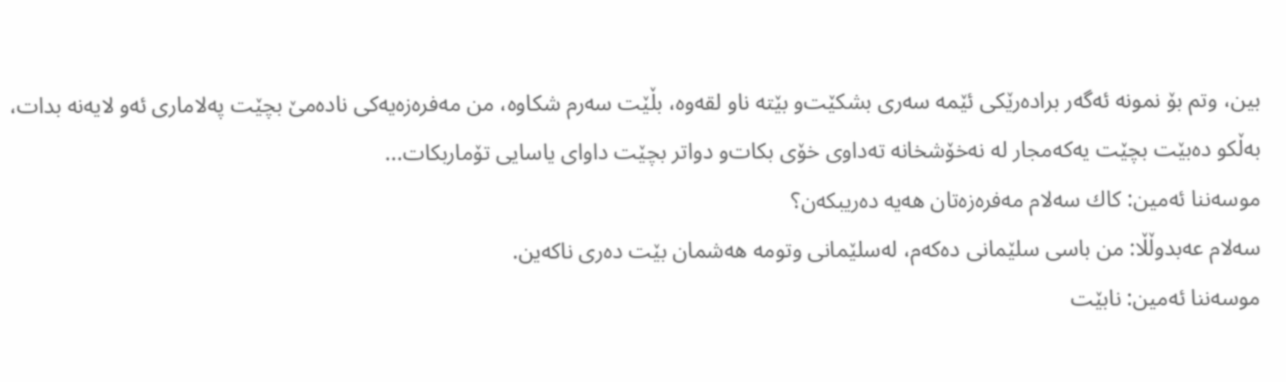بین، وتم بۆ نمونه‌ ئه‌گه‌ر براده‌رێكی‌ ئێمه‌ سه‌ری‌ بشكێت‌و بێته‌ ناو لقه‌وه‌، بڵێت سه‌رم شكاوه‌، من مه‌فره‌زه‌یه‌كی‌ ناده‌مێ بچێت په‌لاماری‌ ئه‌و لایه‌نه‌ بدات، به‌ڵكو ده‌بێت بچێت یه‌كه‌مجار له‌ نه‌خۆشخانه‌ ته‌داوی‌ خۆی‌ بكات‌و دواتر بچێت داوای‌ یاسایی تۆماربكات...
موسه‌ننا ئه‌مین: كاك سه‌لام مه‌فره‌زه‌تان هه‌یه‌ ده‌ریبكه‌ن؟
سه‌لام عه‌بدوڵڵا: من باسی سلێمانی‌ ده‌كه‌م، له‌سلێمانی‌ وتومه‌ هه‌شمان بێت ده‌ری‌ ناكه‌ین.
موسه‌ننا ئه‌مین: نابێت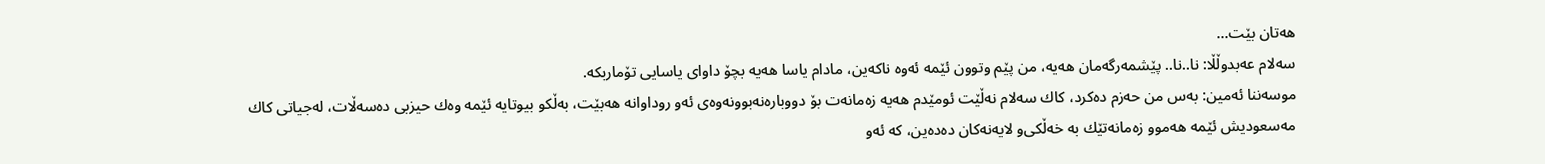هه‌تان بێت...
سه‌لام عه‌بدوڵڵا: نا..نا.. پێشمه‌رگه‌مان هه‌یه‌، من پێم وتوون ئێمه‌ ئه‌وه‌ ناكه‌ین، مادام یاسا هه‌یه‌ بچۆ داوای‌ یاسایی تۆماربكه‌.
موسه‌ننا ئه‌مین: به‌س من حه‌زم ده‌كرد، كاك سه‌لام نه‌ڵێت ئومێدم هه‌یه‌ زه‌مانه‌ت بۆ دووباره‌نه‌بوونه‌وه‌ی‌ ئه‌و روداوانه‌ هه‌بێت، به‌ڵكو بیوتایه‌ ئێمه‌ وه‌ك حیزبی‌ ده‌سه‌ڵات، له‌جیاتی‌ كاك مه‌سعودیش ئێمه‌ هه‌موو زه‌مانه‌تێك به‌ خه‌ڵكی‌‌و لایه‌نه‌كان ده‌ده‌ین، كه‌ ئه‌و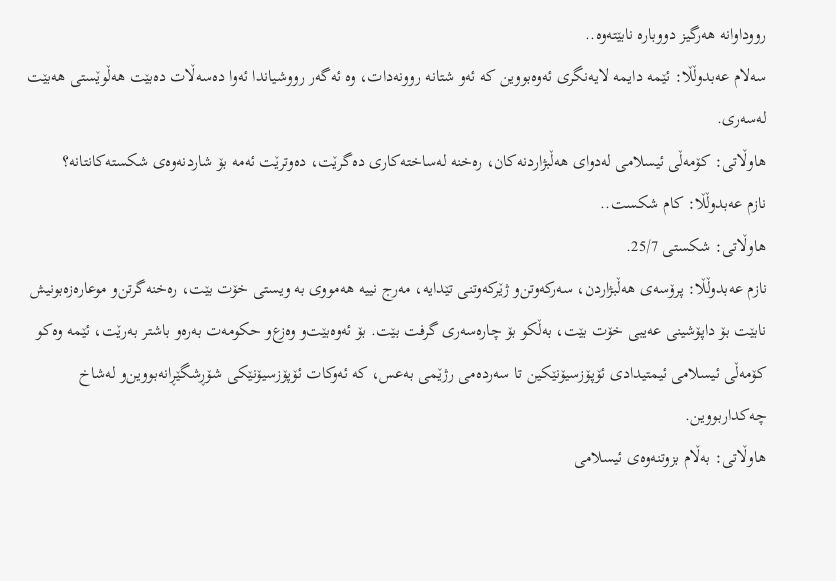رووداوانه‌ هه‌رگیز دووباره‌ نابێته‌وه‌..
سه‌لام عه‌بدوڵڵا: ئێمه‌ دایمه‌ لایه‌نگری‌ ئه‌وه‌بووین كه‌ ئه‌و شتانه‌ روونه‌دات، وه‌ ئه‌گه‌ر رووشیاندا ئه‌وا ده‌سه‌ڵات ده‌بێت هه‌ڵوێستی‌ هه‌بێت له‌سه‌ری‌.
هاوڵاتی‌: كۆمه‌ڵی‌ ئیسلامی‌ له‌دوای‌ هه‌ڵبژاردنه‌كان، ره‌خنه‌ له‌ساخته‌كاری‌ ده‌گرێت، ده‌وترێت ئه‌مه‌ بۆ شاردنه‌وه‌ی‌ شكسته‌كانتانه‌؟
نازم عه‌بدوڵڵا: كام شكست..
هاوڵاتی‌: شكستی‌ 25/7.
نازم عه‌بدوڵڵا: پرۆسه‌ی‌ هه‌ڵبژاردن، سه‌ركه‌وتن‌و ژێركه‌وتنی‌ تێدایه‌، مه‌رج نییه‌ هه‌مووی‌ به‌ ویستی‌ خۆت بێت، ره‌خنه‌گرتن‌و موعاره‌زه‌بونیش نابێت بۆ داپۆشینی‌ عه‌یبی‌ خۆت بێت، به‌ڵكو بۆ چاره‌سه‌ری‌ گرفت بێت. بۆ ئه‌وه‌بێت‌و وه‌زع‌و حكومه‌ت به‌ره‌و باشتر به‌رێت، ئێمه‌ وه‌كو كۆمه‌ڵی‌ ئیسلامی‌ ئیمتیدادی‌ ئۆپۆزسیۆنێكین تا سه‌رده‌می‌ رژێمی‌ به‌عس، كه‌ ئه‌وكات ئۆپۆزسیۆنێكی‌ شۆڕشگێڕانه‌بووین‌و له‌شاخ چه‌كداربووین.
هاوڵاتی‌: به‌ڵام بزوتنه‌وه‌ی‌ ئیسلامی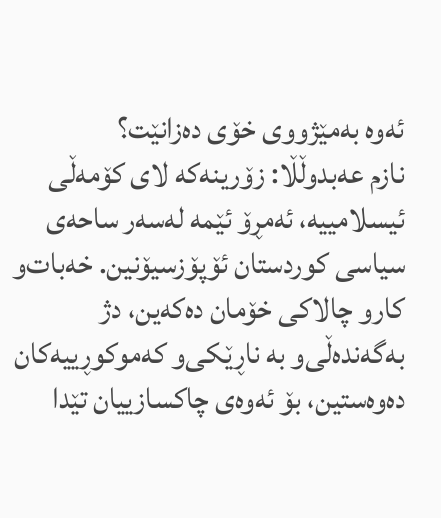ئه‌وه‌ به‌مێژووی‌ خۆی‌ ده‌زانێت؟
نازم عه‌بدوڵڵا: زۆرینه‌كه‌ لای‌ كۆمه‌ڵی‌ ئیسلامییه‌، ئه‌مڕۆ ئێمه‌ له‌سه‌ر ساحه‌ی‌ سیاسی كوردستان ئۆپۆزسیۆنین. خه‌بات‌و كار‌و چالاكی‌ خۆمان ده‌كه‌ین، دژ به‌گه‌نده‌ڵی‌‌و به‌ ناڕێكی‌‌و كه‌موكوڕییه‌كان ده‌وه‌ستین، بۆ ئه‌وه‌ی‌ چاكسازییان تێدا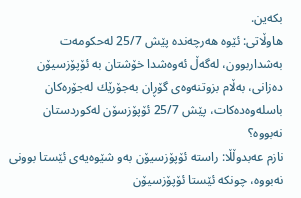بكه‌ین.
هاوڵاتی‌: ئێوه‌ هه‌رچه‌نده‌ پێش 25/7 له‌حكومه‌ت به‌شداربوون، له‌گه‌ڵ ئه‌وه‌شدا خۆشتان به‌ ئۆپۆزسیۆن ده‌زانی‌، به‌ڵام بزوتنه‌وه‌ی‌ گۆڕان به‌جۆرێك له‌جۆره‌كان باسله‌وه‌ده‌كات، پێش 25/7 ئۆپۆزسۆن له‌كوردستان نه‌بووه‌؟
نازم عه‌بدوڵڵا: راسته‌ ئۆپۆزسیۆن به‌و شێوه‌یه‌ی‌ ئێستا بوونی‌ نه‌بووه‌، چونكه‌ ئێستا ئۆپۆزسیۆن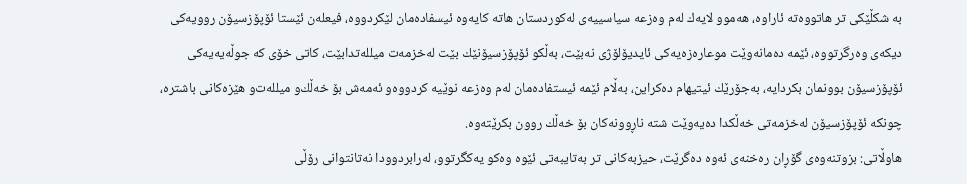به‌ شكڵێكی‌ تر هاتووه‌ته‌ ئاراوه‌، هه‌موو لایه‌ك له‌م وه‌زعه‌ سیاسییه‌ی‌ له‌كوردستان هاته‌ كایه‌وه‌ ئیسفاده‌مان لێكردووه‌، فیعله‌ن ئێستا ئۆپۆزسیۆن روویه‌كی‌ دیكه‌ی‌ وه‌رگرتووه‌، ئێمه‌ ده‌مانه‌وێت موعاره‌زه‌یه‌كی‌ ئایدیۆلۆژی‌ نه‌بێت، به‌ڵكو ئۆپۆزسیۆنێك بێت له‌خزمه‌ت میلله‌تدابێت، كاتی‌ خۆی‌ كه‌ جوڵه‌یه‌یه‌كی‌ ئۆپۆزسیۆن بوونمان بكردایه‌، به‌جۆرێك ئیتیهام ده‌كراین، به‌ڵام ئێمه‌ ئیستفاده‌مان له‌م وه‌زعه‌ نوێیه‌ كردووه‌‌و ئه‌مه‌ش بۆ خه‌ڵك‌و میلله‌ت‌و هێزه‌كانی‌ باشتره‌، چونكه‌ ئۆپۆزسیۆن له‌خزمه‌تی‌ خه‌ڵكدا ده‌یه‌وێت شته‌ ناڕوونه‌كان بۆ خه‌ڵك روون بكرێته‌وه‌.
هاوڵاتی‌: بزوتنه‌وه‌ی‌ گۆڕان ره‌خنه‌ی‌ ئه‌وه‌ ده‌گرێت، حیزبه‌كانی‌ تر به‌تایبه‌تی‌ ئێوه‌ وه‌كو یه‌كگرتوو، له‌رابردوودا نه‌تانتوانی‌ رۆڵی‌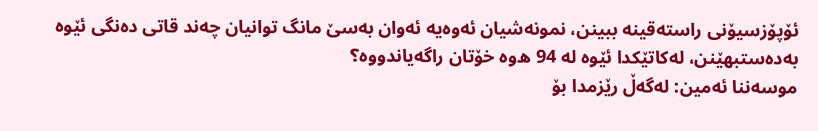ئۆپۆزسیۆنی‌ راسته‌قینه‌ ببینن، نمونه‌شیان ئه‌وه‌یه‌ ئه‌وان به‌سێ مانگ توانیان چه‌ند قاتی‌ ده‌نگی‌ ئێوه‌ به‌ده‌ستبهێنن، له‌كاتێكدا ئێوه‌ له‌ 94 ه‌وه‌ خۆتان راگه‌یاندووه‌؟
موسه‌ننا ئه‌مین: له‌گه‌ڵ رێزمدا بۆ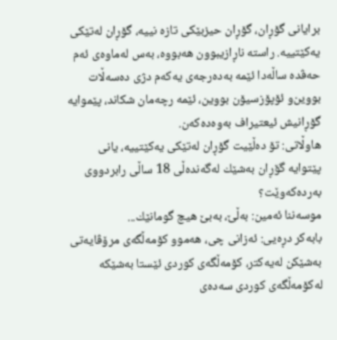برایانی‌ گۆڕان، گۆڕان حیزبێكی‌ تازه‌ نییه‌، گۆڕان له‌تێكی‌ یه‌كێتییه‌. راسته‌ ناڕازیبوون هه‌بووه‌، به‌س له‌ماوه‌ی‌ ئه‌م حه‌ڤده‌ ساڵه‌دا ئێمه‌ به‌ده‌رجه‌ی‌ یه‌كه‌م دژی‌ ده‌سه‌ڵات بووین‌و ئۆپۆزسیۆن بووین، ئێمه‌ رچه‌مان شكاند، پێموایه‌ گۆڕانیش ئیعتیراف به‌وه‌ده‌كه‌ن.
هاوڵاتی‌: تۆ ده‌ڵێیت گۆڕان له‌تێكی‌ یه‌كێتییه‌، یانی‌ پێتوایه‌ گۆڕان به‌شێك له‌گه‌نده‌ڵی‌ 18 ساڵی‌ رابردووی‌ به‌رده‌كه‌وێت؟
موسه‌ننا ئه‌مین: به‌ڵێ، به‌بێ هیچ گومانێك...
بابه‌كر دڕه‌یی: ئه‌زانی‌ چی، هه‌موو كۆمه‌ڵگه‌ی‌ مرۆڤایه‌تی‌ به‌شێكن له‌یه‌كتر، كۆمه‌ڵگه‌ی‌ كوردی‌ ئێستا به‌شێكه‌ له‌كۆمه‌ڵگه‌ی‌ كوردی‌ سه‌ده‌ی‌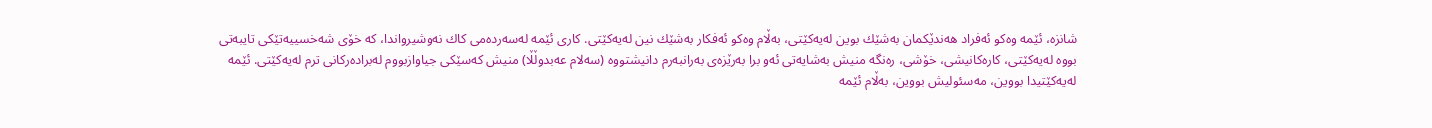شانزه‌، ئێمه‌ وه‌كو ئه‌فراد هه‌ندێكمان به‌شێك بوین له‌یه‌كێتی‌، به‌ڵام وه‌كو ئه‌فكار به‌شێك نین له‌یه‌كێتی‌. كاری‌ ئێمه‌ له‌سه‌رده‌می‌ كاك نه‌وشیرواندا، كه‌ خۆی‌ شه‌خسییه‌تێكی‌ تایبه‌تی‌ بووه‌ له‌یه‌كێتی‌، كاره‌كانیشی‌، خۆشی‌، ره‌نگه‌ منیش به‌شایه‌تی‌ ئه‌و برا به‌رێزه‌ی‌ به‌رانبه‌رم دانیشتووه‌ (سه‌لام عه‌بدوڵڵا) منیش كه‌سێكی‌ جیاوازبووم له‌براده‌ركانی‌ ترم له‌یه‌كێتی‌. ئێمه‌ له‌یه‌كێتیدا بووین، مه‌سئولیش بووین، به‌ڵام ئێمه‌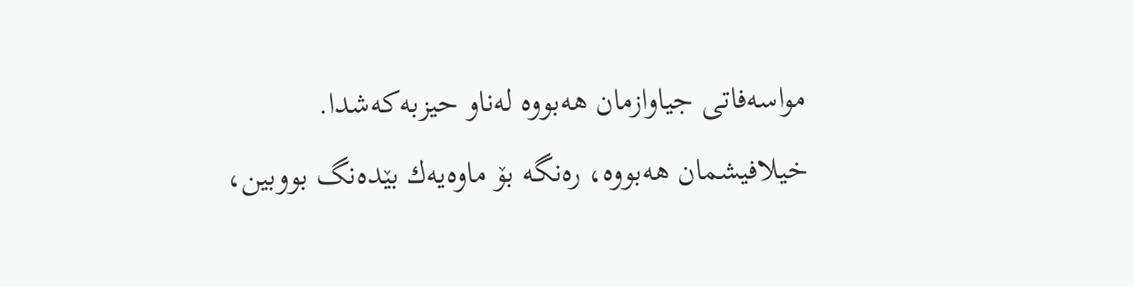مواسه‌فاتی‌ جیاوازمان هه‌بووه‌ له‌ناو حیزبه‌كه‌شدا. خیلافیشمان هه‌بووه‌، ره‌نگه‌ بۆ ماوه‌یه‌ك بێده‌نگ بووبین،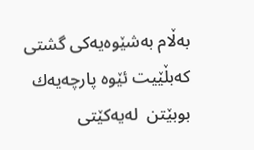به‌ڵام به‌شێوه‌یه‌كی‌ گشتی‌ كه‌بڵێیت ئێوه‌ پارچه‌یه‌ك بوبێتن  له‌یه‌كێتی‌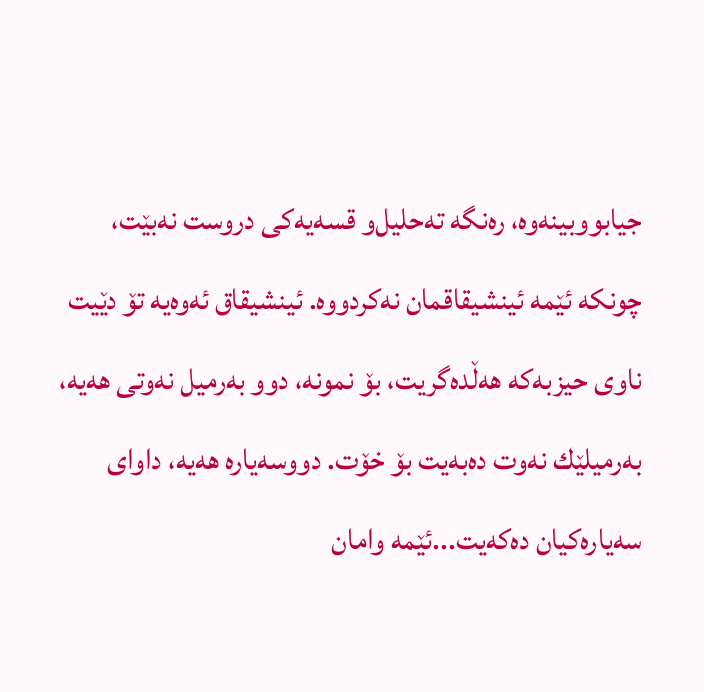جیابووبینه‌وه‌، ره‌نگه‌ ته‌حلیل‌و قسه‌یه‌كی‌ دروست نه‌بێت، چونكه‌ ئێمه‌ ئینشیقاقمان نه‌كردووه‌. ئینشیقاق ئه‌وه‌یه‌ تۆ دێیت ناوی‌ حیزبه‌كه‌ هه‌ڵده‌گریت، بۆ نمونه‌، دوو به‌رمیل نه‌وتی‌ هه‌یه‌، به‌رمیلێك نه‌وت ده‌به‌یت بۆ خۆت. دووسه‌یاره‌ هه‌یه‌، داوای‌ سه‌یاره‌كیان ده‌كه‌یت...ئێمه‌ وامان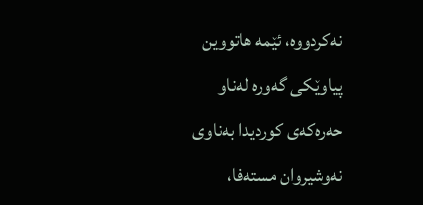نه‌كردووه‌، ئێمه‌ هاتووین پیاوێكی‌ گه‌وره‌ له‌ناو حه‌ره‌كه‌ی‌ كوردیدا به‌ناوی‌ نه‌وشیروان مسته‌فا،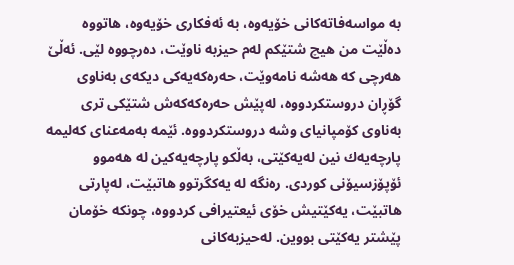به‌ مواسه‌فاته‌كانی‌ خۆیه‌وه‌، به‌ ئه‌فكاری‌ خۆیه‌وه‌، هاتووه‌ ده‌ڵێت من هیچ شتێكم له‌م حیزبه‌ ناوێت، ده‌رچووه‌ لێی. ئه‌ڵێ هه‌رچی‌ كه‌ هه‌شه‌ نامه‌وێت، حه‌ره‌كه‌یه‌كی‌ دیكه‌ی‌ به‌ناوی‌ گۆڕان دروستكردووه‌، له‌پێش حه‌ره‌كه‌كه‌ش شتێكی‌ تری‌ به‌ناوی‌ كۆمپانیای‌ وشه‌ دروستكردووه‌. ئێمه‌ به‌مه‌عنای‌ كه‌لیمه‌ پارچه‌یه‌ك نین له‌یه‌كێتی‌، به‌ڵكو پارچه‌یه‌كین له‌ هه‌موو ئۆپۆزسیۆنی‌ كوردی‌. ره‌نگه‌ له‌ یه‌كگرتوو هاتبێت، له‌پارتی‌ هاتبێت، یه‌كێتیش خۆی‌ ئیعتیرافی‌ كردووه‌، چونكه‌ خۆمان پێشتر یه‌كێتی‌ بووین. له‌حیزبه‌كانی‌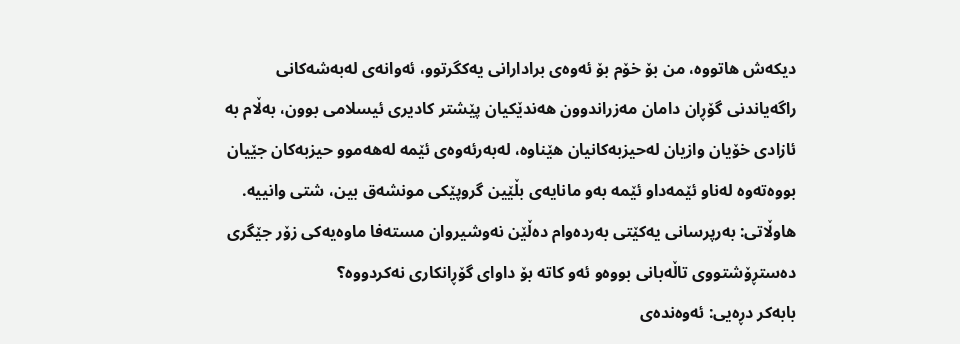دیكه‌ش هاتووه‌، من بۆ خۆم بۆ ئه‌وه‌ی‌ برادارانی‌ یه‌كگرتوو، ئه‌وانه‌ی‌ له‌به‌شه‌كانی‌ راگه‌یاندنی‌ گۆڕان دامان مه‌زراندوون هه‌ندێكیان پێشتر كادیری‌ ئیسلامی‌ بوون، به‌ڵام به‌ ئازادی‌ خۆیان وازیان له‌حیزبه‌كانیان هێناوه‌، له‌به‌رئه‌وه‌ی‌ ئێمه‌ له‌هه‌موو حیزبه‌كان جێیان بووه‌ته‌وه‌ له‌ناو ئێمه‌دا‌و ئێمه‌ به‌و مانایه‌ی‌ بڵێین گروپێكی‌ مونشه‌ق بین، شتی‌ وانییه‌.
هاوڵاتی‌: به‌رپرسانی‌ یه‌كێتی‌ به‌رده‌وام ده‌ڵێن نه‌وشیروان مسته‌فا ماوه‌یه‌كی‌ زۆر جێگری‌ ده‌ستڕۆشتووی‌ تاڵه‌بانی‌ بووه‌‌و ئه‌و كاته‌ بۆ داوای‌ گۆڕانكاری‌ نه‌كردووه‌؟
بابه‌كر دڕه‌یی: ئه‌وه‌نده‌ی‌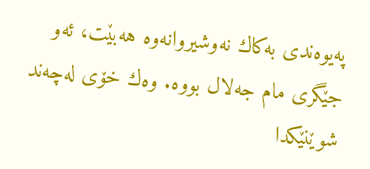په‌یوه‌ندی‌ به‌كاك نه‌وشیروانه‌وه‌ هه‌بێت، ئه‌و جێگری‌ مام جه‌لال بووه‌. وه‌ك خۆی‌ له‌چه‌ند شوێنێكدا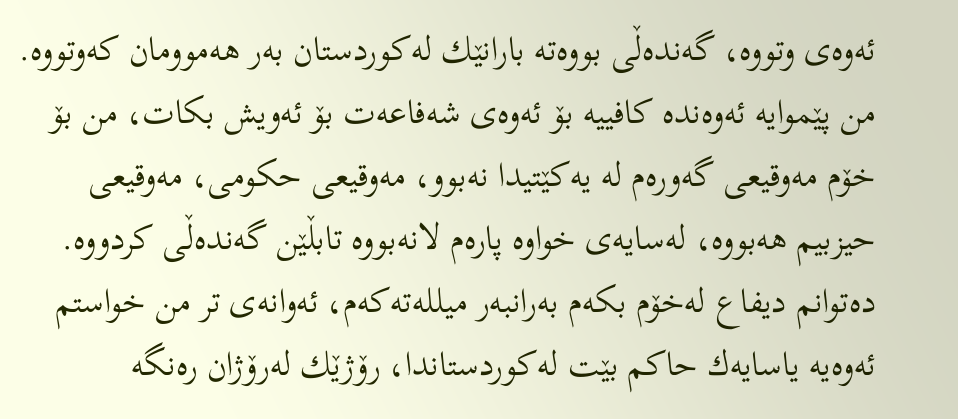ئه‌وه‌ی‌ وتووه‌، گه‌نده‌ڵی‌ بووه‌ته‌ بارانێك له‌كوردستان به‌ر هه‌موومان كه‌وتووه‌. من پێموایه‌ ئه‌وه‌نده‌ كافییه‌ بۆ ئه‌وه‌ی‌ شه‌فاعه‌ت بۆ ئه‌ویش بكات، من بۆ خۆم مه‌وقیعی‌ گه‌وره‌م له‌ یه‌كێتیدا نه‌بوو، مه‌وقیعی‌ حكومی‌، مه‌وقیعی‌ حیزبیم هه‌بووه‌، له‌سایه‌ی‌ خواوه‌ پاره‌م لانه‌بووه‌ تابڵێن گه‌نده‌ڵی‌ كردووه‌. ده‌توانم دیفاع له‌خۆم بكه‌م به‌رانبه‌ر میلله‌ته‌كه‌م، ئه‌وانه‌ی‌ تر من خواستم ئه‌وه‌یه‌ یاسایه‌ك حاكم بێت له‌كوردستاندا، رۆژێك له‌رۆژان ره‌نگه‌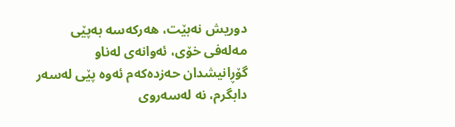دوریش نه‌بێت، هه‌ركه‌سه‌ به‌پێی مه‌له‌فی‌ خۆی‌، ئه‌وانه‌ی‌ له‌ناو گۆڕانیشدان حه‌زده‌كه‌م ئه‌وه‌ پێی له‌سه‌ر دابگرم، نه‌ له‌سه‌روی‌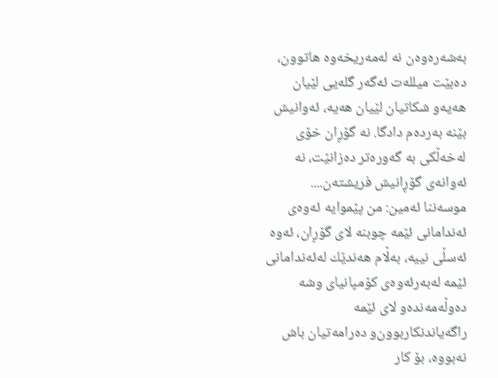به‌شه‌ره‌وه‌ن نه‌ له‌مه‌ریخه‌وه‌ هاتوون، ده‌بێت میلله‌ت ئه‌گه‌ر گله‌یی لێیان هه‌یه‌‌و شكاتیان لێیان هه‌یه‌، ئه‌وانیش بێنه‌ به‌رده‌م دادگا. نه‌ گۆڕان خۆی‌ له‌خه‌ڵكی‌ به‌ گه‌وره‌تر ده‌زانێت، نه‌ ئه‌وانه‌ی‌ گۆڕانیش فریشته‌ن....
موسه‌ننا ئه‌مین: من پێموایه‌ ئه‌وه‌ی‌ ئه‌ندامانی‌ ئێمه‌ چوبنه‌ لای‌ گۆڕان، ئه‌وه‌ ئه‌سڵی‌ نییه‌، به‌ڵام هه‌ندێك له‌ئه‌ندامانی‌ ئێمه‌ له‌به‌رئه‌وه‌ی‌ كۆمپانیای‌ وشه‌ ده‌وڵه‌مه‌نده‌‌و لای‌ ئێمه‌ راگه‌یاندنكاربوون‌و ده‌رامه‌تیان باش نه‌بووه‌، بۆ كار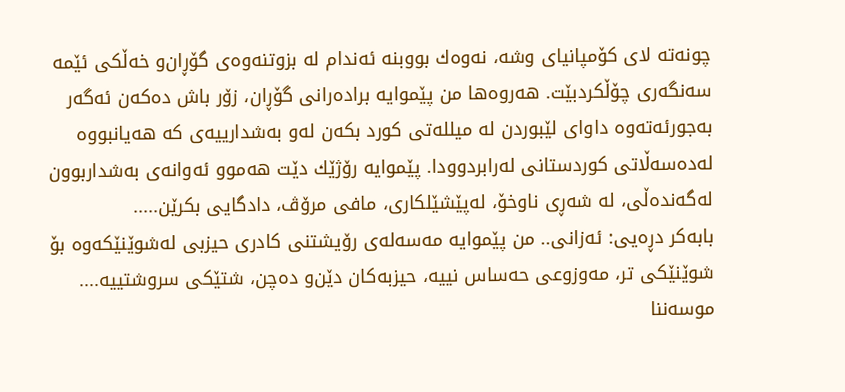چونه‌ته‌ لای‌ كۆمپانیای‌ وشه‌، نه‌وه‌ك بووبنه‌ ئه‌ندام له‌ بزوتنه‌وه‌ی‌ گۆڕان‌و خه‌ڵكی‌ ئێمه‌ سه‌نگه‌ری‌ چۆڵكردبێت. هه‌روه‌ها من پێموایه‌ براده‌رانی‌ گۆڕان، زۆر باش ده‌كه‌ن ئه‌گه‌ر به‌جورئه‌ته‌وه‌ داوای‌ لێبوردن له‌ میلله‌تی‌ كورد بكه‌ن له‌و به‌شدارییه‌ی‌ كه‌ هه‌یانبووه‌ له‌ده‌سه‌ڵاتی‌ كوردستانی‌ له‌رابردوودا. پێموایه‌ رۆژێك دێت هه‌موو ئه‌وانه‌ی‌ به‌شداربوون له‌گه‌نده‌ڵی‌، له‌ شه‌ڕی‌ ناوخۆ، له‌پێشێلكاری‌، مافی‌ مرۆڤ، دادگایی بكرێن.....
بابه‌كر دڕه‌یی: ئه‌زانی‌.. من پێموایه‌ مه‌سه‌له‌ی‌ رۆیشتنی‌ كادری‌ حیزبی‌ له‌شوێنێكه‌وه‌ بۆ شوێنێكی‌ تر، مه‌وزوعی‌ حه‌ساس نییه‌، حیزبه‌كان دێن‌و ده‌چن، شتێكی‌ سروشتییه‌....
موسه‌ننا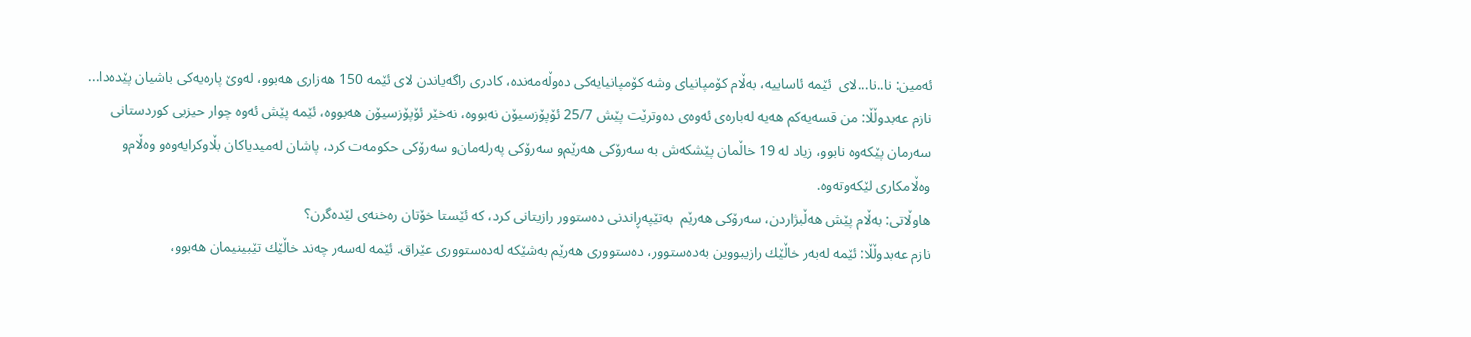ئه‌مین: نا..نا...لای‌  ئێمه‌ ئاساییه‌، به‌ڵام كۆمپانیای‌ وشه‌ كۆمپانیایه‌كی‌ ده‌وڵه‌مه‌نده‌، كادری‌ راگه‌یاندن لای‌ ئێمه‌ 150 هه‌زاری‌ هه‌بوو، له‌وێ پاره‌یه‌كی‌ باشیان پێده‌دا...
نازم عه‌بدوڵڵا: من قسه‌یه‌كم هه‌یه‌ له‌باره‌ی‌ ئه‌وه‌ی‌ ده‌وترێت پێش 25/7 ئۆپۆزسیۆن نه‌بووه‌، نه‌خێر ئۆپۆزسیۆن هه‌بووه‌، ئێمه‌ پێش ئه‌وه‌ چوار حیزبی‌ كوردستانی‌ سه‌رمان پێكه‌وه‌ نابوو، زیاد له‌ 19 خاڵمان پێشكه‌ش به‌ سه‌رۆكی‌ هه‌رێم‌و سه‌رۆكی‌ په‌رله‌مان‌و سه‌رۆكی‌ حكومه‌ت كرد، پاشان له‌میدیاكان بڵاوكرایه‌وه‌‌و وه‌ڵام‌و وه‌ڵامكاری‌ لێكه‌وته‌وه‌.
هاوڵاتی‌: به‌ڵام پێش هه‌ڵبژاردن، سه‌رۆكی‌ هه‌رێم  به‌تێپه‌ڕاندنی‌ ده‌ستوور رازیتانی كرد، كه‌ ئێستا خۆتان ره‌خنه‌ی‌ لێده‌گرن؟
نازم عه‌بدوڵڵا: ئێمه‌ له‌به‌ر خاڵێك رازیبووین به‌ده‌ستوور، ده‌ستووری‌ هه‌رێم به‌شێكه‌ له‌ده‌ستووری‌ عێراق. ئێمه‌ له‌سه‌ر چه‌ند خاڵێك تێبینیمان هه‌بوو،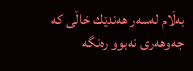به‌ڵام له‌سه‌ر هه‌ندێك خاڵی‌ كه‌ جه‌وهه‌ری‌ نه‌بوو ره‌نگه‌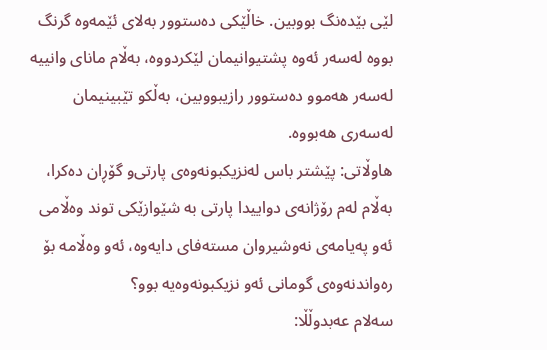لێی بێده‌نگ بووبین. خاڵێكی‌ ده‌ستوور به‌لای‌ ئێمه‌وه‌ گرنگ بووه‌ له‌سه‌ر ئه‌وه‌ پشتیوانیمان لێكردووه‌، به‌ڵام مانای‌ وانییه‌ له‌سه‌ر هه‌موو ده‌ستوور رازیبووبین، به‌ڵكو تێبینیمان له‌سه‌ری‌ هه‌بووه‌.
هاوڵاتی‌: پێشتر باس له‌نزیكبونه‌وه‌ی‌ پارتی‌‌و گۆڕان ده‌كرا، به‌ڵام له‌م رۆژانه‌ی‌ دواییدا پارتی‌ به‌ شێوازێكی‌ توند وه‌ڵامی‌ ئه‌و په‌یامه‌ی‌ نه‌وشیروان مسته‌فای‌ دایه‌وه‌، ئه‌و وه‌ڵامه‌ بۆ ره‌واندنه‌وه‌ی‌ گومانی‌ ئه‌و نزیكبونه‌وه‌یه‌ بوو؟
سه‌لام عه‌بدوڵڵا: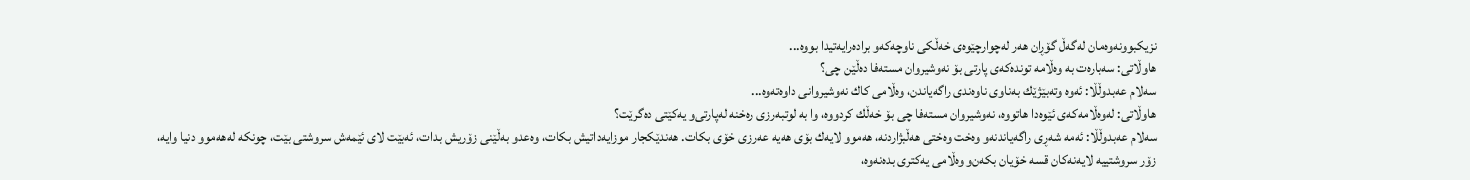نزیكبوونه‌وه‌مان له‌گه‌ڵ گۆڕان هه‌ر له‌چوارچێوه‌ی‌ خه‌ڵكی‌ ناوچه‌كه‌‌و براده‌رایه‌تیدا بووه‌...
هاوڵاتی‌: سه‌باره‌ت به‌ وه‌ڵامه‌ تونده‌كه‌ی‌ پارتی‌ بۆ نه‌وشیروان مسته‌فا ده‌ڵێن چی؟
سه‌لام عه‌بدوڵڵا: ئه‌وه‌ وته‌بێژێك به‌ناوی‌ ناوه‌ندی‌ راگه‌یاندن، وه‌ڵامی‌ كاك نه‌وشیروانی‌ داوه‌ته‌وه‌...
هاوڵاتی‌: له‌وه‌ڵامه‌كه‌ی‌ ئێوه‌دا هاتووه‌، نه‌وشیروان مسته‌فا چی بۆ خه‌ڵك كردووه‌، وا به‌ لوتبه‌رزی‌ ره‌خنه‌ له‌پارتی‌‌و یه‌كێتی‌ ده‌گرێت؟
سه‌لام عه‌بدوڵڵا: ئه‌مه‌ شه‌ڕی‌ راگه‌یاندنه‌و وه‌خت وه‌ختی‌ هه‌ڵبژاردنه‌، هه‌موو لایه‌ك بۆی‌ هه‌یه‌ عه‌رزی‌ خۆی‌ بكات. هه‌ندێكجار موزایه‌داتیش بكات، وه‌عد‌و به‌ڵێنی‌ زۆریش بدات، ئه‌بێت لای‌ ئێمه‌ش سروشتی‌ بێت، چونكه‌ له‌هه‌موو دنیا وایه‌، زۆر سروشتییه‌ لایه‌نه‌كان قسه‌ خۆیان بكه‌ن‌و وه‌ڵامی‌ یه‌كتری‌ بده‌نه‌وه‌،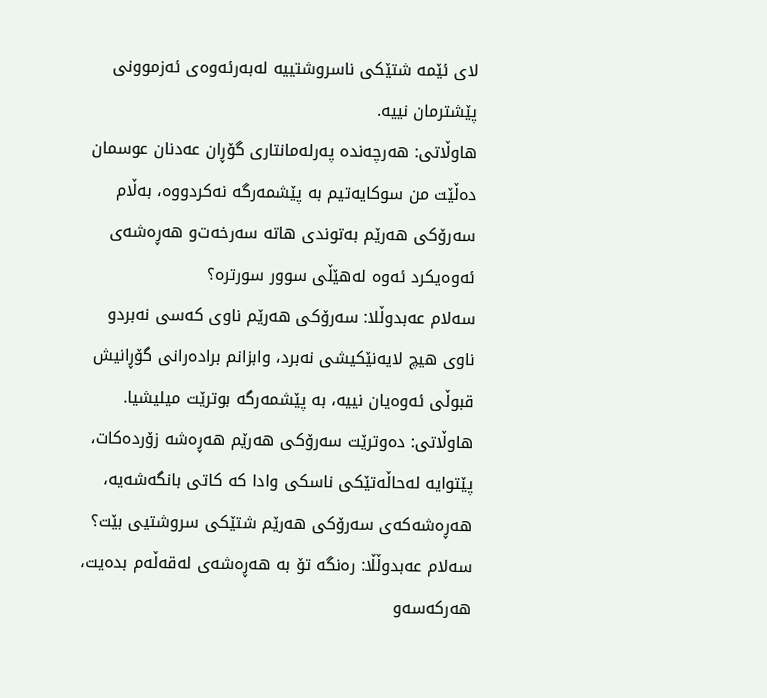لای‌ ئێمه‌ شتێكی‌ ناسروشتییه‌ له‌به‌رئه‌وه‌ی‌ ئه‌زموونی‌ پێشترمان نییه‌.
هاوڵاتی‌: هه‌رچه‌نده‌ په‌رله‌مانتاری‌ گۆڕان عه‌دنان عوسمان ده‌ڵێت من سوكایه‌تیم به‌ پێشمه‌رگه‌ نه‌كردووه‌، به‌ڵام سه‌رۆكی‌ هه‌رێم به‌توندی‌ هاته‌ سه‌رخه‌ت‌و هه‌ڕه‌شه‌ی‌ ئه‌وه‌یكرد ئه‌وه‌ له‌هێڵی‌ سوور سورتره‌؟
سه‌لام عه‌بدوڵلا: سه‌رۆكی‌ هه‌رێم ناوی‌ كه‌سی‌ نه‌برد‌و ناوی‌ هیچ لایه‌نێكیشی‌ نه‌برد، وابزانم براده‌رانی‌ گۆڕانیش قبوڵی‌ ئه‌وه‌یان نییه‌، به‌ پێشمه‌رگه‌ بوترێت میلیشیا.
هاوڵاتی‌: ده‌وترێت سه‌رۆكی‌ هه‌رێم هه‌ڕه‌شه‌ زۆرده‌كات، پێتوایه‌ له‌حاڵه‌تێكی‌ ناسكی‌ وادا كه‌ كاتی‌ بانگه‌شه‌یه‌، هه‌ڕه‌شه‌كه‌ی‌ سه‌رۆكی‌ هه‌رێم شتێكی‌ سروشتیی بێت؟
سه‌لام عه‌بدوڵڵا: ره‌نگه‌ تۆ به‌ هه‌ڕه‌شه‌ی‌ له‌قه‌ڵه‌م بده‌یت، هه‌ركه‌سه‌‌و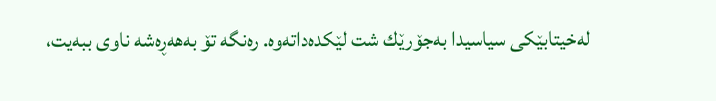له‌خیتابێكی‌ سیاسیدا به‌جۆرێك شت لێكده‌داته‌وه‌. ره‌نگه‌ تۆ به‌هه‌ڕه‌شه‌ ناوی‌ ببه‌یت،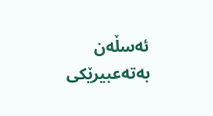ئه‌سڵه‌ن به‌ته‌عبیرێكی‌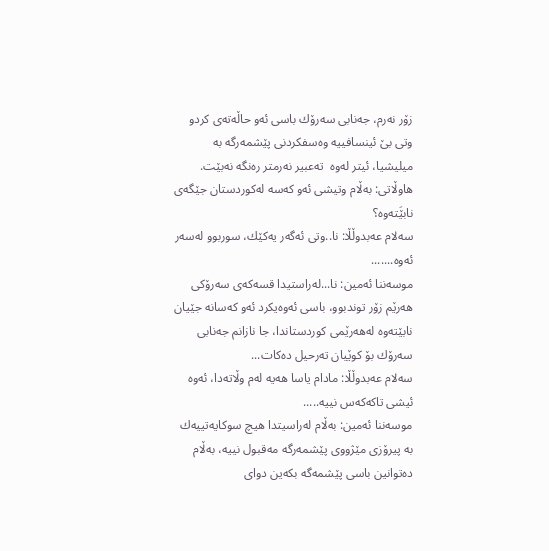زۆر نه‌رم، جه‌نابی سه‌رۆك باسی‌ ئه‌و حاڵه‌ته‌ی‌ كرد‌و وتی‌ بێ ئینسافییه‌ وه‌سفكردنی‌ پێشمه‌رگه‌ به‌ میلیشیا، ئیتر له‌وه‌  ته‌عبیر نه‌رمتر ره‌نگه‌ نه‌بێت.
هاوڵاتی‌: به‌ڵام وتیشی‌ ئه‌و كه‌سه‌ له‌كوردستان جێگه‌ی‌ نابێَته‌وه‌؟
سه‌لام عه‌بدوڵڵا: نا..وتی‌ ئه‌گه‌ر یه‌كێك، سوربوو له‌سه‌ر ئه‌وه‌.......
موسه‌ننا ئه‌مین: نا...له‌راستیدا قسه‌كه‌ی‌ سه‌رۆكی‌ هه‌رێم زۆر توندبوو، باسی ئه‌وه‌یكرد ئه‌و كه‌سانه‌ جێیان نابێته‌وه‌ له‌هه‌رێمی‌ كوردستاندا، جا نازانم جه‌نابی سه‌رۆك بۆ كوێیان ته‌رحیل ده‌كات...
سه‌لام عه‌بدوڵڵا: مادام یاسا هه‌یه‌ له‌م وڵاته‌دا، ئه‌وه‌ ئیشی‌ تاكه‌كه‌س نییه‌.....
موسه‌ننا ئه‌مین: به‌ڵام له‌راسیتدا هیچ سوكایه‌تییه‌ك به‌ پیرۆزی‌ مێژووی‌ پێشمه‌رگه‌ مه‌قبول نییه‌، به‌ڵام ده‌توانین باسی پێشمه‌گه‌ بكه‌ین دوای‌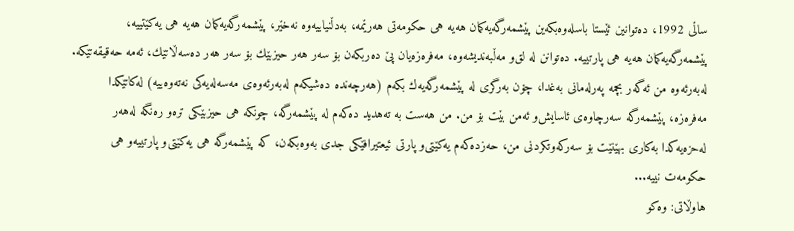ساڵی‌ 1992، ده‌توانین ئێستا باسله‌وه‌بكه‌ین پێشمه‌رگه‌یه‌كمان هه‌یه‌ هی حكومه‌تی‌ هه‌رێمه‌، به‌دڵنیاییه‌وه‌ نه‌خێر، پێشمه‌رگه‌یه‌كمان هه‌یه‌ هی یه‌كێتییه‌، پێشمه‌رگه‌یه‌كمان هه‌یه‌ هی‌ پارتییه‌. ده‌توانن له‌ لق‌و مه‌ڵبه‌ندیشه‌وه‌، مه‌فره‌زه‌یان پێ ده‌ربكه‌ن بۆ سه‌ر هه‌ر حیزبێك بۆ سه‌ر هه‌ر ده‌سه‌ڵاتێك، ئه‌مه‌ حه‌قیقه‌تێكه‌. له‌به‌رئه‌وه‌ من ئه‌گه‌ر بچمه‌ په‌رله‌مانی‌ به‌غدا، چۆن به‌رگری‌ له‌ پێشمه‌رگه‌یه‌ك بكه‌م (هه‌رچه‌نده‌ ده‌شیكه‌م له‌به‌رئه‌وه‌ی‌ مه‌سه‌له‌یه‌كی‌ نه‌ته‌وه‌ییه‌) له‌كاتێكدا مه‌فره‌زه‌، پێشمه‌رگه‌ سه‌رچاوه‌ی‌ ئاسایش‌و ئه‌من بێت بۆ من. من هه‌ست به‌ ته‌هدید ده‌كه‌م له‌ پێشمه‌رگه‌، چونكه‌ هی حیزبێكی‌ تره‌‌و ره‌نگه‌ له‌هه‌ر له‌حزه‌یه‌كدا به‌كاری بهێنێت بۆ سه‌ركه‌وتكردنی‌ من، حه‌زده‌كه‌م یه‌كێتی‌‌و پارتی‌ ئیعتیرافێكی‌ جدی‌ به‌وه‌بكه‌ن، كه‌ پێشمه‌رگه‌ هی یه‌كێتی‌‌و پارتییه‌‌و هی حكومه‌ت نییه‌...
هاوڵاتی‌: وه‌كو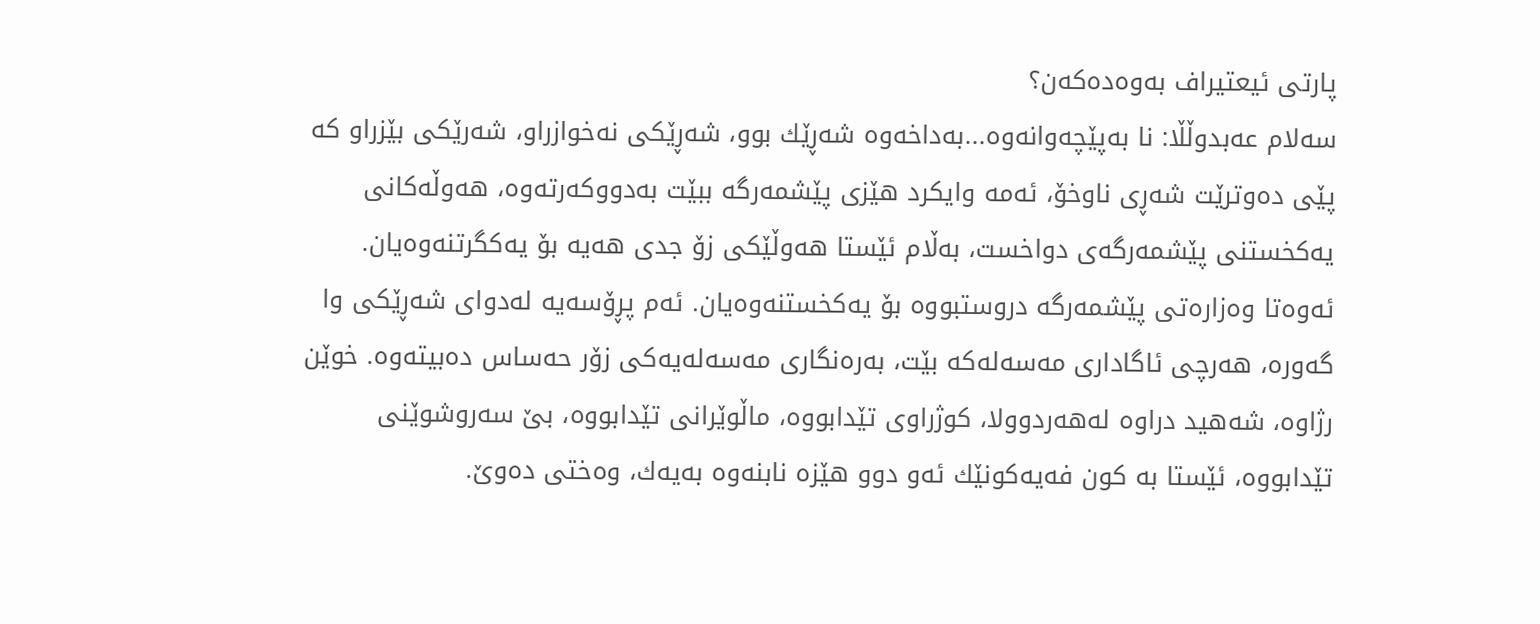پارتی‌ ئیعتیراف به‌وه‌ده‌كه‌ن؟
سه‌لام عه‌بدوڵڵا: نا به‌پێچه‌وانه‌وه‌...به‌داخه‌وه‌ شه‌ڕێك بوو، شه‌ڕێكی‌ نه‌خوازراو، شه‌رێكی‌ بێزراو كه‌ پێی ده‌وترێت شه‌ڕی‌ ناوخۆ، ئه‌مه‌ وایكرد هێزی‌ پێشمه‌رگه‌ ببێت به‌دووكه‌رته‌وه‌، هه‌وڵه‌كانی‌ یه‌كخستنی‌ پێشمه‌رگه‌ی‌ دواخست، به‌ڵام ئێستا هه‌وڵێكی‌ زۆ جدی‌ هه‌یه‌ بۆ یه‌كگرتنه‌وه‌یان. ئه‌وه‌تا وه‌زاره‌تی‌ پێشمه‌رگه‌ دروستبووه‌ بۆ یه‌كخستنه‌وه‌یان. ئه‌م پڕۆسه‌یه‌ له‌دوای‌ شه‌ڕێكی‌ وا گه‌وره‌، هه‌رچی‌ ئاگاداری‌ مه‌سه‌له‌كه‌ بێت، به‌ره‌نگاری‌ مه‌سه‌له‌یه‌كی‌ زۆر حه‌ساس ده‌بیته‌وه‌. خوێن رژاوه‌، شه‌هید دراوه‌ له‌هه‌ردوولا، كوژراوی‌ تێدابووه‌، ماڵوێرانی‌ تێدابووه‌، بێ سه‌روشوێنی‌ تێدابووه‌، ئێستا به‌ كون فه‌یه‌كونێك ئه‌و دوو هێزه‌ نابنه‌وه‌ به‌یه‌ك، وه‌ختی‌ ده‌وێ.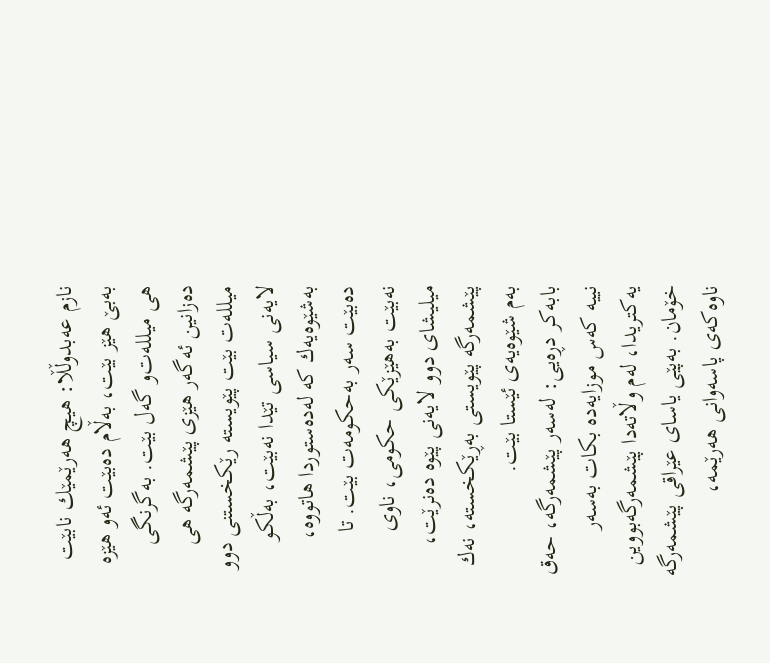نازم عه‌بدوڵڵا: هیچ هه‌رێمێك نابێت به‌بێ هێز بێت، به‌ڵام ده‌بێت ئه‌و هێزه‌ هی‌ میلله‌ت‌و گه‌ل بێت. به‌گرنگی‌ ده‌زانین ئه‌گه‌ر هێزی‌ پێشمه‌رگه‌ هی‌ میلله‌ت بێت پێویسته‌ رێكخستنی‌ دوو لایه‌نی‌ سیاسی‌ تێدا نه‌بێت، به‌ڵكو به‌شێوه‌یه‌ك كه‌ له‌ده‌ستوردا هاتووه‌، ده‌بێت سه‌ر به‌حكومه‌ت بێت. تا نه‌بێت به‌هێزێكی‌ حكومی‌، ناوی‌ میلیشای‌ دوو لایه‌نی‌ پێوه‌ ده‌نرێت، پێشمه‌رگه‌ پێویستی‌ به‌ڕێكخسته‌، نه‌ك به‌م شێوه‌یه‌ی‌ ئێستا بێت.
بابه‌كر دڕه‌یی‌: له‌سه‌ر پێشمه‌رگه‌، حه‌ق نییه‌ كه‌س موزایه‌ده‌ بكات به‌سه‌ر یه‌كتریدا، له‌م وڵاته‌دا پێشمه‌رگه‌بووین خۆمان. به‌پێی‌ یاسای‌ عێراقی‌ پێشمه‌رگه‌ ناوه‌كه‌ی‌ پاسه‌وانی‌ هه‌رێمه‌،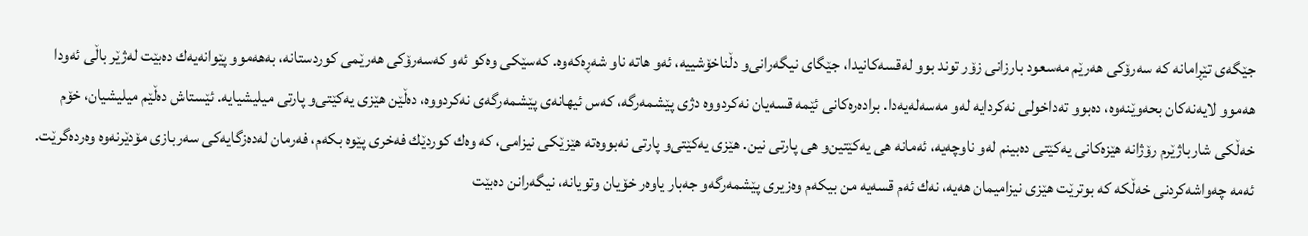جێگه‌ی‌ تێڕامانه‌ كه‌ سه‌رۆكی‌ هه‌رێم مه‌سعود بارزانی‌ زۆر توند بوو له‌قسه‌كانیدا، جێگای‌ نیگه‌رانی‌و دڵناخۆشییه‌، ئه‌و هاته‌ ناو شه‌ڕه‌كه‌وه‌. كه‌سێكی‌ وه‌كو ئه‌و كه‌سه‌رۆكی‌ هه‌رێمی‌ كوردستانه‌، به‌هه‌موو پێوانه‌یه‌ك ده‌بێت له‌ژێر باڵی‌ ئه‌ودا هه‌موو لایه‌نه‌كان بحه‌وێنه‌وه‌، ده‌بوو ته‌داخولی‌ نه‌كردایه‌ له‌و مه‌سه‌له‌یه‌دا. براده‌ره‌كانی‌ ئێمه‌ قسه‌یان نه‌كردووه‌ دژی‌ پێشمه‌رگه‌، كه‌س ئیهانه‌ی‌ پێشمه‌رگه‌ی‌ نه‌كردووه‌، ده‌ڵێن هێزی‌ یه‌كێتی‌‌و پارتی‌ میلیشیایه‌. ئێستاش ده‌ڵێم میلیشیان، خۆم خه‌ڵكی‌ شارباژێرم رۆژانه‌ هێزه‌كانی‌ یه‌كێتی‌ ده‌بینم له‌و ناوچه‌یه‌، ئه‌مانه‌ هی‌ یه‌كێتین‌و هی‌ پارتی‌ نین. هێزی‌ یه‌كێتی‌‌و پارتی‌ نه‌بووه‌ته‌ هێزێكی‌ نیزامی‌، كه‌ وه‌ك كوردێك فه‌خری‌ پێوه‌ بكه‌م، فه‌رمان له‌ده‌زگایه‌كی‌ سه‌ربازی‌ مۆدێرنه‌وه‌ وه‌رده‌گرێت. ئه‌مه‌ چه‌واشه‌كردنی‌ خه‌ڵكه‌ كه‌ بوترێت هێزی‌ نیزامیمان هه‌یه‌، نه‌ك ئه‌م قسه‌یه‌ من بیكه‌م وه‌زیری‌ پێشمه‌رگه‌‌و جه‌بار یاوه‌ر خۆیان وتویانه‌، نیگه‌رانن ده‌بێت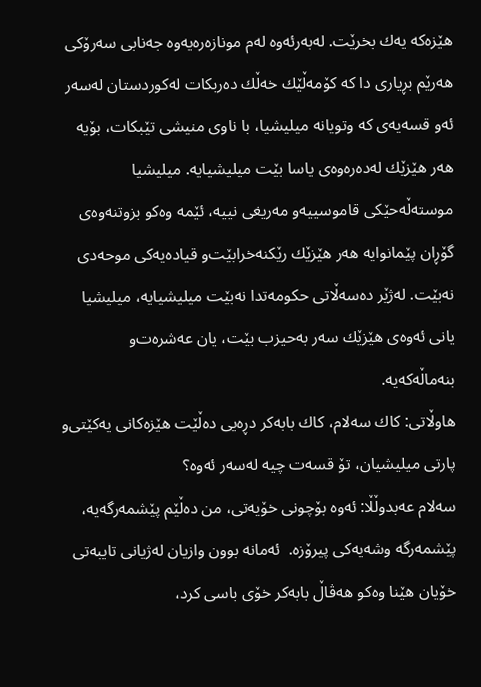هێزه‌كه‌ یه‌ك بخرێت. له‌به‌رئه‌وه‌ له‌م مونازه‌ره‌یه‌وه‌ جه‌نابی‌ سه‌رۆكی‌ هه‌رێم بڕیاری‌ دا كه‌ كۆمه‌ڵێك خه‌ڵك ده‌ربكات له‌كوردستان له‌سه‌ر ئه‌و قسه‌یه‌ی‌ كه‌ وتویانه‌ میلیشیا، با ناوی‌ منیشی‌ تێبكات، بۆیه‌ هه‌ر هێزێك له‌ده‌ره‌وه‌ی‌ یاسا بێت میلیشیایه‌. میلیشیا موسته‌ڵه‌حێكی‌ قاموسییه‌‌و مه‌ریغی‌ نییه‌، ئێمه‌ وه‌كو بزوتنه‌وه‌ی‌ گۆڕان پێمانوایه‌ هه‌ر هێزێك رێكنه‌خرابێت‌و قیاده‌یه‌كی‌ موحه‌دی‌ نه‌بێت. له‌ژێر ده‌سه‌ڵاتی‌ حكومه‌تدا نه‌بێت میلیشیایه‌، میلیشیا یانی‌ ئه‌وه‌ی‌ هێزێك سه‌ر به‌حیزب بێت، یان عه‌شره‌ت‌و بنه‌ماڵه‌كه‌یه‌.
هاوڵاتی‌: كاك سه‌لام، كاك بابه‌كر دڕه‌یی‌ ده‌ڵێت هێزه‌كانی‌ یه‌كێتی‌‌و پارتی‌ میلیشیان، تۆ قسه‌ت چیه‌ له‌سه‌ر ئه‌وه‌؟
سه‌لام عه‌بدوڵڵا: ئه‌وه‌ بۆچونی‌ خۆیه‌تی‌، من ده‌ڵێم پێشمه‌رگه‌یه‌، پێشمه‌رگه‌ وشه‌یه‌كی‌ پیرۆزه‌.  ئه‌مانه‌ بوون وازیان له‌ژیانی‌ تایبه‌تی‌ خۆیان هێنا وه‌كو هه‌ڤاڵ بابه‌كر خۆی‌ باسی‌ كرد،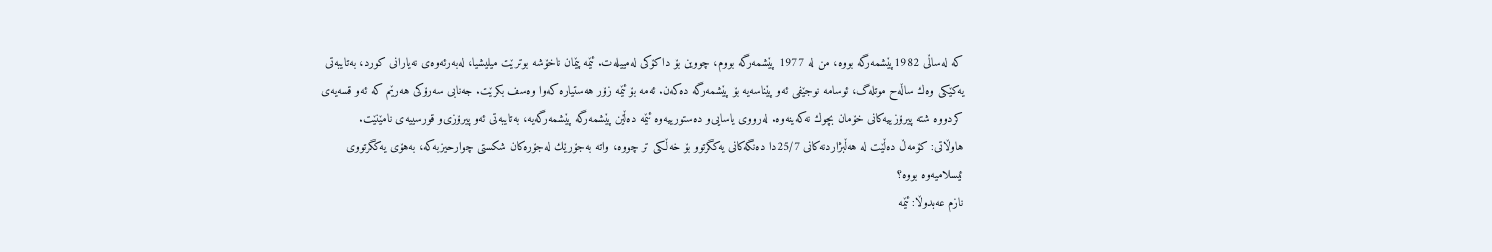كه‌ له‌ساڵی‌ 1982پێشمه‌رگه‌ بووه‌، من له‌ 1977 پێشمه‌رگه‌ بووم، چووین بۆ داكۆكی‌ له‌مییله‌ت. ئێمه‌ پێمان ناخۆشه‌ بوترێت میلیشیا، له‌به‌رئه‌وه‌ی‌ نه‌یارانی‌ كورد، به‌تایبه‌تی‌ یه‌كێكی‌ وه‌ك ساڵه‌ح موتله‌گ، ئوسامه‌ نوجێفی‌ ئه‌و پێناسه‌یه‌ بۆ پێشمه‌رگه‌ ده‌كه‌ن. ئه‌مه‌ بۆ ئێمه‌ زۆر هه‌ستیاره‌ كه‌وا وه‌سف بكرێت. جه‌نابی‌ سه‌رۆكی‌ هه‌رێم كه‌ ئه‌و قسه‌یه‌ی‌ كردووه‌ شته‌ پیرۆزییه‌كانی‌ خۆمان بچوك نه‌كه‌ینه‌وه‌. له‌رووی‌ یاسایی‌‌و ده‌ستورییه‌وه‌ ئێمه‌ ده‌ڵێن پێشمه‌رگه‌ پێشمه‌رگه‌یه‌، به‌تایبه‌تی‌ ئه‌و پیرۆزی‌و قورسییه‌ی‌ نامێنێت.
هاوڵاتی‌: كۆمه‌ڵ ده‌ڵێت له‌ هه‌ڵبژاردنه‌كانی‌ 25/7دا ده‌نگه‌كانی‌ یه‌كگرتوو بۆ خه‌ڵكی‌ تر چووه‌، واته‌ به‌جۆرێك له‌جۆره‌كان شكستی‌ چوارحیزبه‌كه‌، به‌هۆی‌ یه‌كگرتووی‌ ئیسلامیه‌وه‌ بووه‌؟
نازم عه‌بدوڵا: ئێمه‌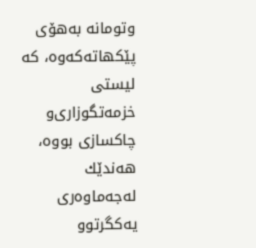وتومانه‌ به‌هۆی‌ پێكهاته‌كه‌وه‌، كه‌ لیستی‌ خزمه‌تگوزاری‌‌و چاكسازی‌ بووه‌، هه‌ندێك له‌جه‌ماوه‌ری‌ یه‌كگرتوو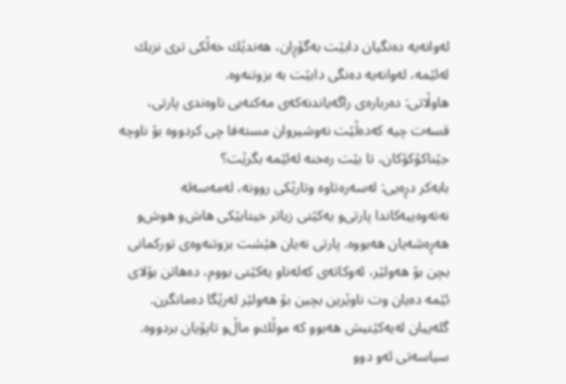له‌وانه‌یه‌ ده‌نگیان دابێت به‌گۆڕان، هه‌ندێك خه‌ڵكی‌ تری‌ نزیك له‌ئێمه‌، له‌وانه‌یه‌ ده‌نگی‌ دابێت به‌ بزوتنه‌وه‌.
هاوڵاتی‌: ده‌رباره‌ی‌ راگه‌یاندنه‌كه‌ی‌ مه‌كته‌بی‌ ناوه‌ندی‌ پارتی‌، قسه‌ت چیه‌ كه‌ده‌ڵێت نه‌وشیروان مسته‌فا چی‌ كردووه‌ بۆ ناوچه‌ جێناكۆكۆكان، تا بێت ره‌خنه‌ له‌ئێمه‌ بگرێت؟
بابه‌كر دڕه‌یی‌: له‌سه‌ره‌تاوه‌ وتارێكی‌ روونه‌، له‌مه‌سه‌له‌ نه‌ته‌وه‌ییه‌كاندا پارتی‌‌و یه‌كێتی‌ زیاتر خیتابێكی‌ هاش‌و هوش‌و هه‌ڕه‌شه‌یان هه‌بووه‌. پارتی‌ نه‌یان هێشت بزوتنه‌وه‌ی‌ توركمانی‌ بچن بۆ هه‌ولێر، ئه‌وكاته‌ی‌ كه‌له‌ناو یه‌كێتی‌ بووم، ده‌هاتن بۆلای‌ ئێمه‌ ده‌یان وت ناوێرین بچین بۆ هه‌ولێر له‌رێگا ده‌مانگرن. گله‌ییان له‌یه‌كێتیش هه‌بوو كه‌ موڵك‌و ماڵ‌و تاپۆیان بردووه‌. سیاسه‌تی‌ ئه‌و دوو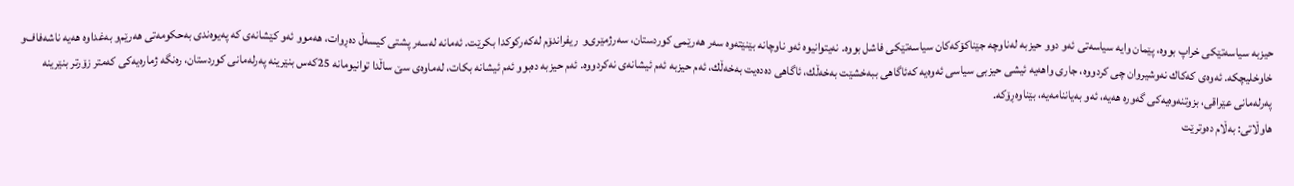حیزبه‌ سیاسه‌تێكی‌ خراپ بووه‌، پێمان وایه‌ سیاسه‌تی‌ ئه‌و دوو حیزبه‌ له‌ناوچه‌ جێناكۆكه‌كان سیاسه‌تێكی‌ فاشل بووه‌. نه‌یتوانیوه‌ ئه‌و ناوچانه‌ بێنێته‌وه‌ سه‌ر هه‌رێمی‌ كوردستان، سه‌رژمێری‌‌و  ریفراندۆم له‌كه‌ركوكدا بكرێت. ئه‌مانه‌ له‌سه‌ر پشتی‌ كیسه‌ڵ ده‌ڕوات، هه‌موو ئه‌و كێشانه‌ی‌ كه‌ په‌یوه‌ندی‌ به‌حكومه‌تی‌ هه‌رێم‌و به‌غداوه‌ هه‌یه‌ ناشه‌فاف‌و خاوخلیچكه‌. ئه‌وه‌ی‌ كه‌كاك نه‌وشیروان چی‌ كردووه‌، جاری‌ واهه‌یه‌ ئیشی‌ حیزبی‌ سیاسی‌ ئه‌وه‌یه‌ كه‌ئاگاهی‌ ببه‌خشێت به‌خه‌ڵك، ئاگاهی‌ ده‌ده‌یت به‌خه‌ڵك، ئه‌م حیزبه‌ ئه‌م ئیشانه‌ی‌ نه‌كردووه‌. ئه‌م حیزبه‌ ده‌بوو ئه‌م ئیشانه‌ بكات، له‌ماوه‌ی‌ سێ ساڵدا توانیومانه‌ 25كه‌س بنێرینه‌ په‌رله‌مانی‌ كوردستان، ره‌نگه‌ ژماره‌یه‌كی‌ كه‌متر زۆرتر بنێرینه‌ په‌رله‌مانی‌ عێراقی‌، بزوتنه‌وه‌یه‌كی‌ گه‌وره‌ هه‌یه‌، ئه‌و به‌یاننامه‌یه‌، بێناوه‌ڕۆكه‌.
هاوڵاتی‌: به‌ڵام ده‌وترێت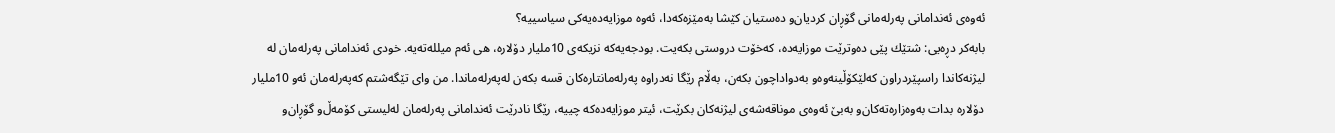ئه‌وه‌ی‌ ئه‌ندامانی‌ په‌رله‌مانی‌ گۆڕان كردیان‌و ده‌ستیان كێشا به‌مێزه‌كه‌دا، ئه‌وه‌ موزایه‌ده‌یه‌كی‌ سیاسییه‌؟
بابه‌كر دڕه‌یی‌: شتێك پێی‌ ده‌وترێت موزایه‌ده‌، كه‌خۆت دروستی‌ بكه‌یت. بودجه‌یه‌كه‌ نزیكه‌ی‌ 10ملیار دۆلاره‌، هی‌ ئه‌م میلله‌ته‌یه‌. خودی‌ ئه‌ندامانی‌ په‌رله‌مان له‌ لیژنه‌كاندا راسپێردراون كه‌لێكۆڵینه‌وه‌‌و به‌دواداچون بكه‌ن، به‌ڵام رێگا نه‌دراوه‌ په‌رله‌مانتاره‌كان قسه‌ بكه‌ن له‌په‌رله‌ماندا. من وای‌ تێگه‌شتم كه‌په‌رله‌مان ئه‌و 10ملیار دۆلاره‌ بدات به‌وه‌زاره‌ته‌كان‌و به‌بێ ئه‌وه‌ی‌ موناقه‌شه‌ی‌ لیژنه‌كان بكرێت، ئیتر موزایه‌ده‌كه‌ چییه‌، رێگا نادرێت ئه‌ندامانی‌ په‌رله‌مان له‌لیستی‌ كۆمه‌ڵ‌و گۆڕان‌و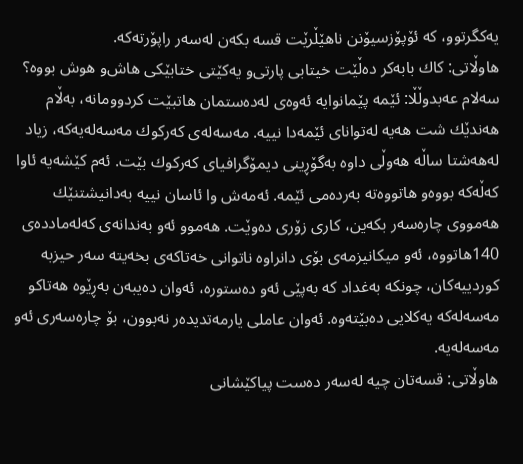یه‌كگرتوو، كه‌ ئۆپۆزسیۆنن ناهێڵرێت قسه‌ بكه‌ن له‌سه‌ر راپۆرته‌كه‌.
هاوڵاتی‌: كاك بابه‌كر ده‌ڵێت خیتابی‌ پارتی‌‌و یه‌كێتی‌ ختابێكی‌ هاش‌و هوش بووه‌؟
سه‌لام عه‌بدوڵڵا: ئێمه‌ پێمانوایه‌ ئه‌وه‌ی‌ له‌ده‌ستمان هاتبێت كردوومانه‌، به‌ڵام هه‌ندێك شت هه‌یه‌ له‌توانای‌ ئێمه‌دا نییه‌. مه‌سه‌له‌ی كه‌ركوك مه‌سه‌له‌یه‌كه‌، زیاد له‌هه‌شتا ساڵه‌ هه‌وڵی‌ داوه‌ به‌گۆڕینی‌ دیمۆگرافیای‌ كه‌ركوك بێت. ئه‌م كێشه‌یه‌ ئاوا كه‌ڵه‌كه‌ بووه‌‌و هاتووه‌ته‌ به‌رده‌می‌ ئێمه‌. ئه‌مه‌ش وا ئاسان نییه‌ به‌دانیشتنێك هه‌مووی‌ چاره‌سه‌ر بكه‌ین، كاری‌ زۆری‌ ده‌وێت. هه‌موو ئه‌و به‌ندانه‌ی‌ كه‌له‌مادده‌ی‌ 140هاتووه‌، ئه‌و میكانیزمه‌ی‌ بۆی‌ دانراوه‌ ناتوانی‌ خه‌تاكه‌ی‌ بخه‌یته‌ سه‌ر حیزبه‌ كوردییه‌كان، چونكه‌ به‌غداد كه‌ به‌پێی‌ ئه‌و ده‌ستوره‌، ئه‌وان ده‌یبه‌ن به‌ڕێوه‌ هه‌تاكو مه‌سه‌له‌كه‌ یه‌كلایی‌ ده‌بێته‌وه‌. ئه‌وان عاملی‌ یارمه‌تدیده‌ر نه‌بوون، بۆ چاره‌سه‌ری‌ ئه‌و مه‌سه‌له‌یه‌.
هاوڵاتی‌: قسه‌تان چیه‌ له‌سه‌ر ده‌ست پیاكێشانی‌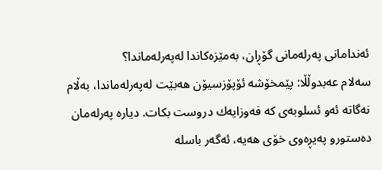ئه‌ندامانی‌ په‌رله‌مانی‌ گۆڕان، به‌مێزه‌كاندا له‌په‌رله‌ماندا؟
سه‌لام عه‌بدوڵڵا: پێمخۆشه‌ ئۆپۆزسیۆن هه‌بێت له‌په‌رله‌ماندا، به‌ڵام نه‌گاته‌ ئه‌و ئسلوبه‌ی‌ كه‌ فه‌وزایه‌ك دروست بكات. دیاره‌ په‌رله‌مان ده‌ستور‌و په‌یڕه‌وی‌ خۆی‌ هه‌یه‌، ئه‌گه‌ر باسله‌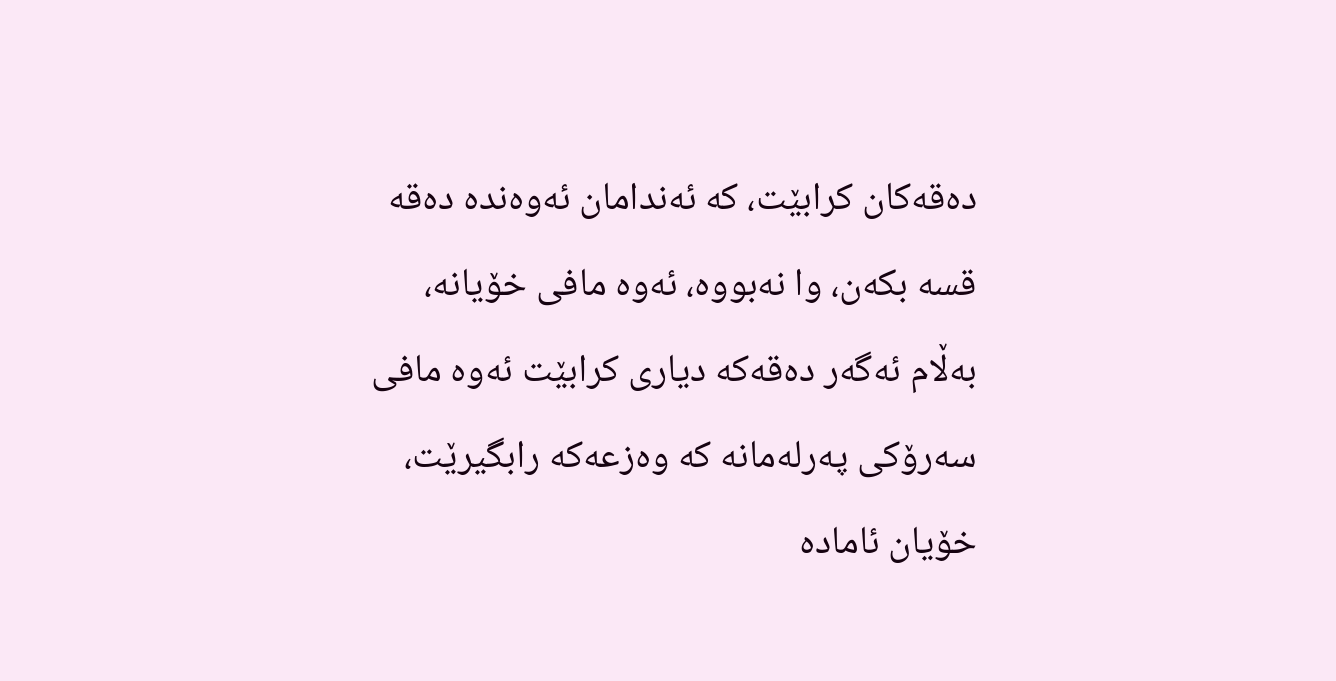ده‌قه‌كان كرابێت، كه‌ ئه‌ندامان ئه‌وه‌نده‌ ده‌قه‌ قسه‌ بكه‌ن، وا نه‌بووه‌، ئه‌وه‌ مافی‌ خۆیانه‌، به‌ڵام ئه‌گه‌ر ده‌قه‌كه‌ دیاری‌ كرابێت ئه‌وه‌ مافی‌ سه‌رۆكی‌ په‌رله‌مانه‌ كه‌ وه‌زعه‌كه‌ رابگیرێت، خۆیان ئاماده‌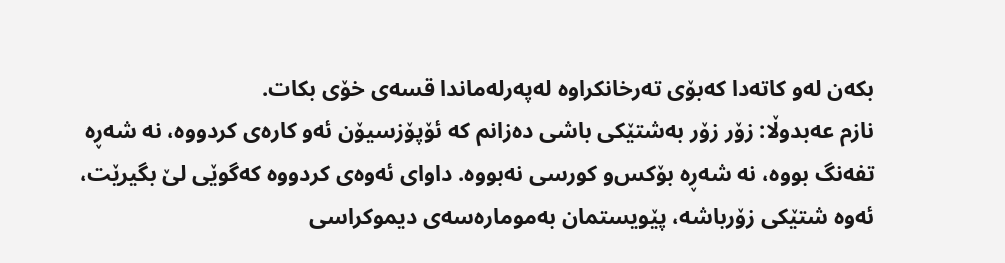بكه‌ن له‌و كاته‌دا كه‌بۆی‌ ته‌رخانكراوه‌ له‌په‌رله‌ماندا قسه‌ی‌ خۆی‌ بكات.
نازم عه‌بدوڵا: زۆر زۆر به‌شتێكی‌ باشی‌ ده‌زانم كه‌ ئۆپۆزسیۆن ئه‌و كاره‌ی‌ كردووه‌، نه‌ شه‌ڕه‌ تفه‌نگ بووه‌، نه‌ شه‌ڕه‌ بۆكس‌و كورسی‌ نه‌بووه‌. داوای‌ ئه‌وه‌ی‌ كردووه‌ كه‌گوێی‌ لێ بگیرێت، ئه‌وه‌ شتێكی‌ زۆرباشه‌، پێویستمان به‌موماره‌سه‌ی‌ دیموكراسی‌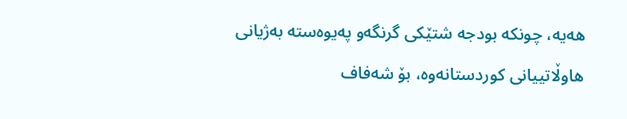هه‌یه‌، چونكه‌ بودجه‌ شتێكی‌ گرنگه‌‌و په‌یوه‌سته‌ به‌ژیانی‌ هاوڵاتییانی‌ كوردستانه‌وه‌، بۆ شه‌فاف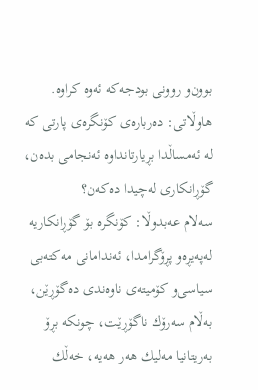بوون‌و روونی‌ بودجه‌كه‌ ئه‌وه‌ كراوه‌.
هاوڵاتی‌: ده‌رباره‌ی‌ كۆنگره‌ی‌ پارتی‌ كه‌ له‌ ئه‌مساڵدا بڕیارتانداوه‌ ئه‌نجامی‌ بده‌ن، گۆڕانكاری‌ له‌چیدا ده‌كه‌ن؟
سه‌لام عه‌بدوڵا: كۆنگره‌ بۆ گۆڕانكاریه‌ له‌په‌یڕه‌و پڕۆگرامدا، ئه‌ندامانی‌ مه‌كته‌بی‌ سیاسی‌‌و كۆمیته‌ی‌ ناوه‌ندی‌ ده‌گۆڕێن، به‌ڵام سه‌رۆك ناگۆڕێت، چونكه‌ بڕۆ به‌ریتانیا مه‌لیك هه‌ر هه‌یه‌، خه‌ڵك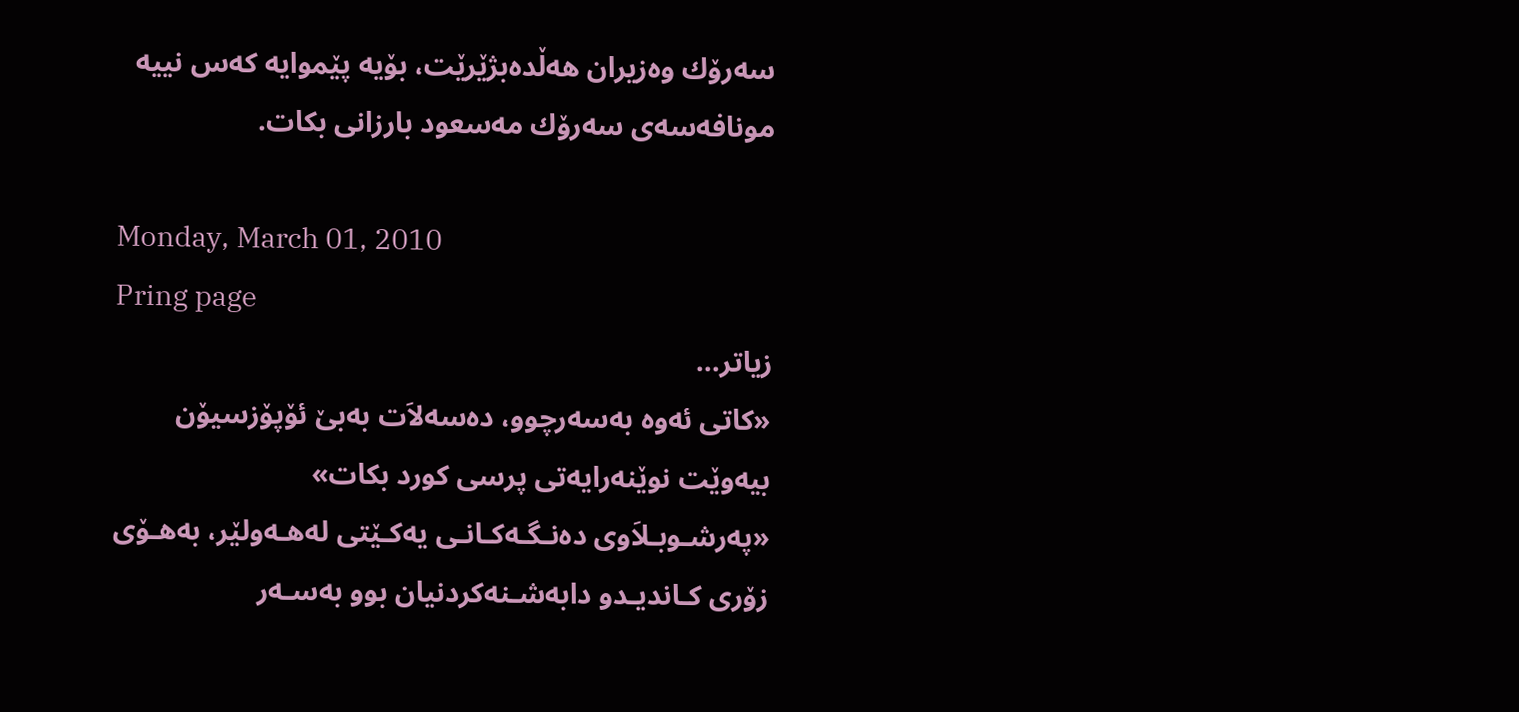سه‌رۆك وه‌زیران هه‌ڵده‌بژێرێت، بۆیه‌ پێموایه‌ كه‌س نییه‌ مونافه‌سه‌ی‌ سه‌رۆك مه‌سعود بارزانی‌ بكات.

Monday, March 01, 2010
Pring page
زیاتر...
«كاتی‌ ئه‌وه‌ به‌سه‌رچوو، ده‌سه‌لاَت به‌بێ ئۆپۆزسیۆن بیه‌وێت نوێنه‌رایه‌تی‌ پرسی كورد بكات»
«په‌رشـوبـلاَوی‌ ده‌نـگـه‌كـانـی‌ یه‌كـێتی‌ له‌هـه‌ولێر، به‌هـۆی‌ زۆری‌ كـاندیـد‌و دابه‌شـنه‌كردنیان بوو به‌سـه‌ر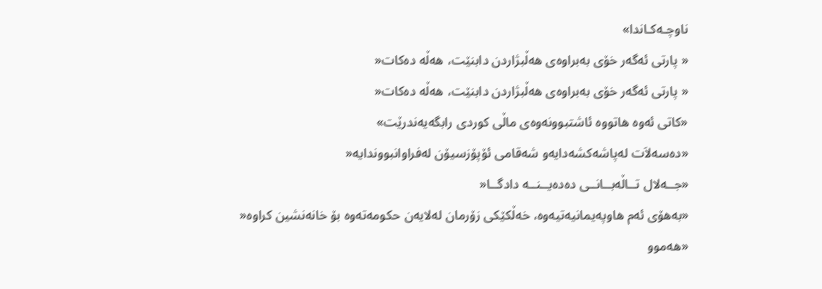ناوچـه‌كـاندا»
« پارتی‌ ئه‌گه‌ر خۆی‌ به‌براوه‌ی‌ هه‌ڵبژاردن دابنێت، هه‌ڵه‌ ده‌كات«
« پارتی‌ ئه‌گه‌ر خۆی‌ به‌براوه‌ی‌ هه‌ڵبژاردن دابنێت، هه‌ڵه‌ ده‌كات«
«كاتی‌ ئه‌وه‌ هاتووه‌ ئاشتبوونه‌وه‌ی‌ ماڵی‌ كوردی‌ رابگه‌یه‌ندرێت»
«ده‌سه‌لاَت له‌پاشه‌كشه‌دایه‌‌و شه‌قامی‌ ئۆپۆزسیۆن له‌فراوانبووندایه‌«
«جــه‌لال تــاڵه‌بــانــی‌ ده‌ده‌یــنــه‌ دادگــا«
«به‌هۆی‌ ئه‌م هاوپه‌یمانیه‌تیه‌وه‌، خه‌ڵكێكی‌ زۆرمان له‌لایه‌ن حكومه‌ته‌وه‌ بۆ خانه‌نشین كراوه‌«
«هه‌موو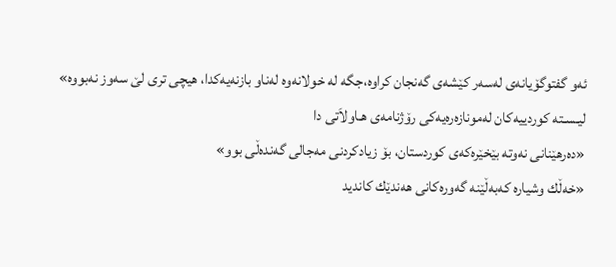ئه‌و گفتوگۆیانه‌ی‌ له‌سه‌ر كێشه‌ی‌ گه‌نجان كراوه‌،جگه‌ له‌ خولانه‌وه‌ له‌ناو بازنه‌یه‌كدا، هیچی تری‌ لێ‌ سه‌وز نه‌بووه‌»
ليـسـته‌ كورديیه‌كان له‌مونازه‌ره‌یه‌كی‌ رۆژنامه‌ی‌ هـاولاَتی دا
«ده‌رهێنانی‌ نه‌وته‌ بێخێره‌كه‌ی‌ كوردستان، بۆ زیادكردنی‌ مه‌جالی‌ گه‌نده‌ڵی‌ بوو»
«خه‌ڵك وشیاره‌ كه‌به‌ڵێنه‌ گه‌وره‌كانی‌ هه‌ندێك كاندید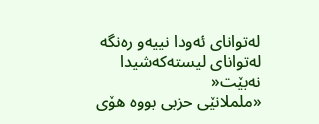له‌توانای‌ ئه‌ودا نییه‌و ره‌نگه‌ له‌توانای‌ لیسته‌كه‌شیدا نه‌بێت«
«ململانێی‌ حزبی‌ بووه‌ هۆی‌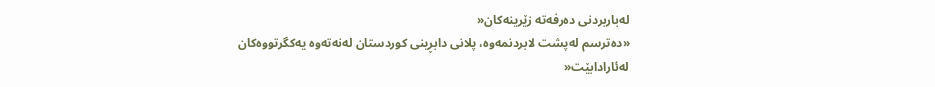له‌باربردنی‌ ده‌رفه‌ته‌ زێرینه‌كان«
«ده‌ترسم له‌پشت لابردنمه‌وه‌، پلانی‌ دابڕینی‌ كوردستان له‌نه‌ته‌وه‌ یه‌كگرتووه‌كان له‌ئارادابێت«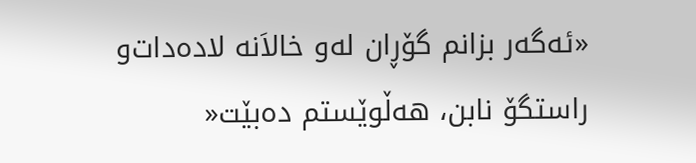«ئه‌گه‌ر بزانم گۆڕان له‌و خالاَنه‌ لاده‌دات‌و راستگۆ نابن، هه‌ڵوێستم ده‌بێت«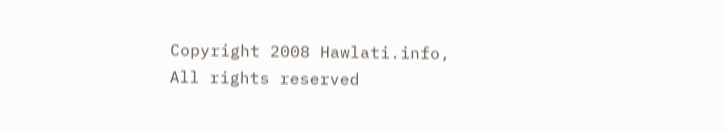Copyright 2008 Hawlati.info, All rights reserved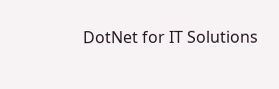DotNet for IT Solutions